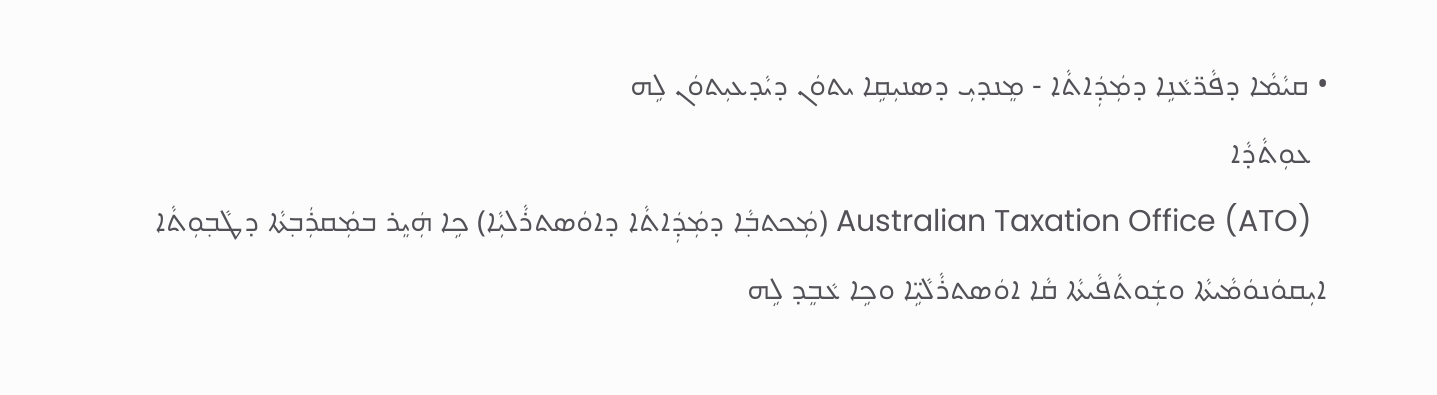• ܩܝܵܡܵܐ ܕܦܵܪ̈ܥܵܢܹܐ ܕܡܲܕܲܐܬܵܐ - ܡܸܢܕܝܼ ܕܣܢܝܼܩܹܐ ܝܬܘܿܢ ܕܝܵܕܥܝܼܬܘܿܢ ܠܹܗ
  ܥܘܼܬܵܕܵܐ
  Australian Taxation Office (ATO) (ܡܲܟܬܒ݂ܵܐ ܕܡܲܕܲܐܬܵܐ ܕܐܘܿܣܬܪܵܠܝܼܵܐ) ܟܹܐ ܗܲܝܸܪ ܒܡܲܩܪܲܒ݂ܬܵܐ ܕܛܵܒ݂ܘܼܬܵܐ ܐܝܼܩܘܿܢܘܿܡܵܝܬܵܐ ܘܫܲܘܬܵܦܵܝܬܵܐ ܩܵܐ ܐܘܿܣܬܪܵܠܵܝܹ̈ܐ ܘܟܹܐ ܥܵܒܸܕ ܠܹܗ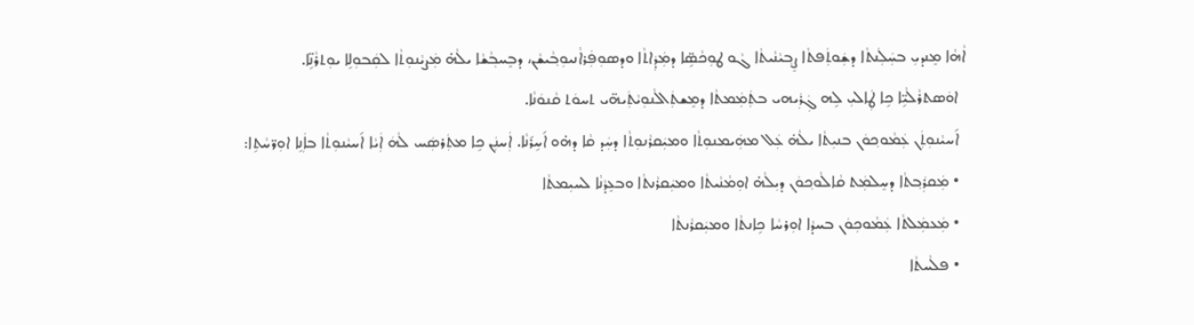ܐܵܗܵܐ ܡܸܢܕܝܼ ܒܚܲܠܲܢܬܵܐ ܕܫܲܘܬܲܦܬܵܐ ܨܸܒ݂ܝܵܢܵܝܬܵܐ ܓܵܘ ܛܘܼܟܵܣܹ̈ܐ ܕܡܲܕܲܐܬܵܐ ܘܕܣܘܼܦܲܪܐܵܢܝܘܼܒ݂ܵܝܫܵܢ، ܕܒܸܚܒ݂ܵܫܵܐ ܝܠܵܗ̇ ܡܲܨܝܵܢܘܼܬܵܐ ܠܩܲܒܘܼܠܹܐ ܝܘܼܬܪܵܢܹ̈ܐ.
  ܐܘܿܣܬܪܵܠܵܝܹ̈ܐ ܟܹܐ ܛܲܐܠܝܼ ܠܹܗ ܓܲܪܲܝܗܝ ܒܬܲܡܲܡܬܵܐ ܕܡܸܫܬܲܐܠܵܢܘܼܝܵܬܲܝܗ̈ܝ ܬܚܘܿܬ ܩܵܢܘܿܢܵܐ.
  ܐ݇ܚܝܵܢܘܼܬܲܢ ܥܲܡܵܘܟ݂ܘܿܢ ܒܢܝܼܬܵܐ ܝܠܵܗ̇ ܥܲܠ ܡܗܲܝܡܢܘܼܬܵܐ ܘܡܝܲܩܪܵܢܘܼܬܵܐ ܕܚܲܕ ܩܵܐ ܕܗ̇ܘ ܐ݇ܚܹܪ݇ܢܵܐ. ܐܲܚܢܲܢ ܟܹܐ ܡܬܲܪܣܲܚ ܠܵܗܿ ܐܲܝܵܐ ܐ݇ܚܝܵܢܘܼܬܵܐ ܒܐܲܢܹܐ ܐܘܼܪ̈ܚܵܬܹܐ:
  • ܡܲܩܪܲܒ݂ܬܵܐ ܕܚܸܠܡܲܬ ܩܵܐܠܵܘܟ݂ܘܿܢ ܕܝܼܠܵܗ̇ ܐܘܼܡܵܢܵܝܬܵܐ ܘܡܝܲܩܪܵܢܬܵܐ ܘܒܥܸܕܵܢܵܐ ܠܚܝܼܡܬܵܐ
  • ܡܲܥܡܲܠܬܵܐ ܥܲܡܵܘܟܼܘܿܢ ܒܚܕܵܐ ܐܘܼܪܚܵܐ ܟܹܐܢܬܵܐ ܘܡܝܲܩܪܵܢܬܵܐ
  • ܦܠܵܚܬܵܐ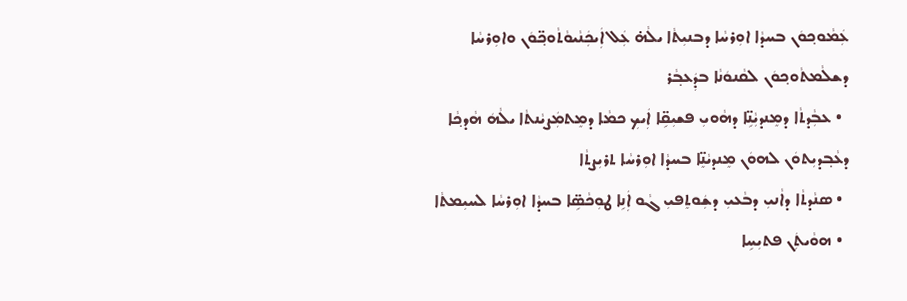ܥܲܡܵܘܟ݂ܘܿܢ ܒܚܕܵܐ ܐܘܼܪܚܵܐ ܕܒܢܝܼܬܵܐ ܝܠܵܗ̇ ܥܲܠ ܐܲܝܟܲܢܵܝܘܵܬܵܘܟ݂̈ܘܿܢ ܘܐܘܼܪܚܵܐ ܕܫܠܵܡܬܵܘܟ݂ܘܿܢ ܠܩܵܢܘܿܢܵܐ ܒܕܲܥܒ݂ܵܪ
  • ܥܒܼܵܕܬܵܐ ܕܡܸܢܕܝܼܵܢܹ̈ܐ ܕܗܵܘܝܼ ܦܫܝܼܩܹ̈ܐ ܐܲܝܟܼ ܟܡܵܐ ܕܡܸܬܡܲܨܝܵܢܬܵܐ ܝܠܵܗܿ ܗܵܕܟ݂ܵܐ ܕܥܵܒ݂ܕܝܼܬܘܿܢ ܠܗܘܿܢ ܡܸܢܕܝܵܢܸ̈ܐ ܒܚܕܵܐ ܐܘܼܪܚܵܐ ܬܪܝܼܨܬܵܐ
  • ܣܢܵܕܬܵܐ ܕܐܵܢܝܼ ܕܒܵܥܝܼ ܕܫܲܘܬܸܦܝܼ ܓܵܘ ܐܲܢܹܐ ܛܘܼܟܵܣܹ̈ܐ ܒܚܕܵܐ ܐܘܼܪܚܵܐ ܠܚܝܼܡܬܵܐ
  • ܗܘܵܝܬܲܢ ܦܬܝܼܚܹܐ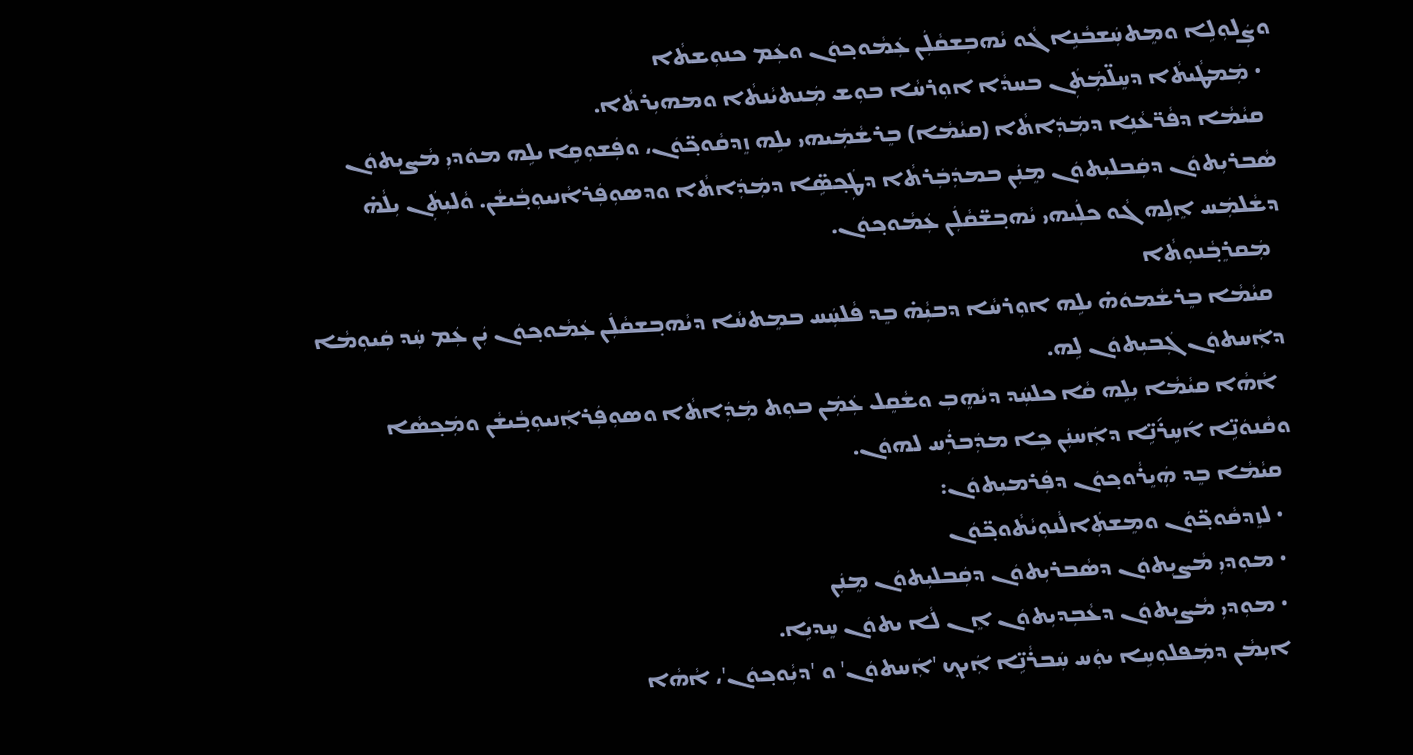ܘܨܲܠܘܼܠܹܐ ܘܡܸܬܚܲܫܒܵܢܹܐ ܓܵܘ ܝܵܗܒܼܫܩܵܠܲܢ ܥܲܡܵܘܟ݂ܘܿܢ ܘܥܲܡ ܟܢܘܼܫܬܵܐ
  • ܡܲܡܛܵܝܬܵܐ ܕܚܸܠ̈ܡܲܬܲܢ ܒܚܕܵܐ ܐܘܼܪܚܵܐ ܒܘܼܫ ܡܲܢܬܝܵܢܬܵܐ ܘܡܗܝܼܪܬܵܐ.
  ܩܝܵܡܵܐ ܕܦܵܪ̈ܥܵܢܹܐ ܕܡܲܕܲܐܬܵܐ (ܩܝܵܡܵܐ) ܒܸܪܫܵܡܲܝܗܝ ܝܠܹܗ ܙܸܕܩܵܘܟ݂̈ܘܿܢ، ܘܦܲܫܘܼܩܹܐ ܝܠܹܗ ܡܘܿܕܝܼ ܡܵܨܝܼܬܘܿܢ ܣܵܒܪܝܼܬܘܿܢ ܕܩܲܒܠܝܼܬܘܿܢ ܡܸܢܲܢ ܒܡܕܲܒܲܪܬܵܐ ܕܛܲܟ݂ܣܹ̈ܐ ܕܡܲܕܲܐܬܵܐ ܘܕܣܘܼܦܲܪܐܵܢܝܘܼܒ݂ܵܝܫܵܢ. ܘܵܠܝܼܬܲܢ ܝܼܠܵܗ̇ ܕܫܵܠܡܲܚ ܐܸܠܹܗ ܓܵܘ ܟܠܲܝܗܝ ܝܵܗܒ݂ܫ̈ܩܵܠܲܢ ܥܲܡܵܘܟ݂ܘܿܢ.
  ܡܲܩܪܸܒ݂ܵܢܘܼܬܵܐ
  ܩܝܵܡܵܐ ܒܸܪܫܵܡܘܿܗ̇ ܝܠܹܗ ܐܘܼܪܚܵܐ ܕܒܝܼܵܗ̇ ܒܸܕ ܦܵܠܚܲܚ ܒܡܸܬܚܵܐ ܕܝܵܗܒ݂ܫܩܵܠܲܢ ܥܲܡܵܘܟ݂ܘܿܢ ܝܲܢ ܥܲܡ ܚܲܕ ܩܲܝܘܼܡܵܐ ܕܐܲܚܬܘܿܢ ܓܲܒܝܼܬܘܿܢ ܠܹܗ.
  ܐܵܗܵܐ ܩܝܵܡܵܐ ܝܼܠܹܗ ܩܵܐ ܟܠܚܲܕ ܕܝܵܗܸܒܼ ܘܫܵܩܸܠ ܥܲܡܲܢ ܒܘܼܬ ܡܲܕܲܐܬܵܐ ܘܣܘܼܦܲܪܐܲܢܝܘܼܒ݂ܵܝܫܵܢ ܘܡܲܟ݂ܣܵܐ ܘܩܵܢܘܿܢܹ̈ܐ ܐ݇ܚܹܪ݇ܢܹ̈ܐ ܕܐܲܚܢܲܢ ܟܹܐ ܡܕܲܒܪܲܚ ܠܗܘܿܢ.
  ܩܝܵܡܵܐ ܒܸܕ ܗܲܝܸܪܵܘܟ݂ܘܿܢ ܕܦܲܪܡܝܼܬܘܿܢ:
  • ܠܙܸܕܩܵܘܟ݂̈ܘܿܢ ܘܡܸܫܬܲܐܠܵܢܘܼܝܵܬܵܘܟ݂̈ܘܿܢ
  • ܡܘܼܕܝܼ ܡܵܨܝܼܬܘܿܢ ܕܣܵܒܪܝܼܬܘܿܢ ܕܩܲܒܠܝܼܬܘܿܢ ܡܸܢܲܢ
  • ܡܘܼܕܝܼ ܡܵܨܝܼܬܘܿܢ ܕܥܵܒܼܕܝܼܬܘܿܢ ܐܸܢ ܠܵܐ ܝܬܘܿܢ ܚܸܕܝܹܐ.
  ܐܝܼܡܵܢ ܕܡܲܦܠܘܼܚܹܐ ܝܘܲܚ ܚܲܒܪܵܢܹ̈ܐ ܐܲܝܟ݂ 'ܐܲܚܬܘܿܢ' ܘ 'ܕܝܼܵܘܟ݂ܘܿܢ'، ܐܵܗܵܐ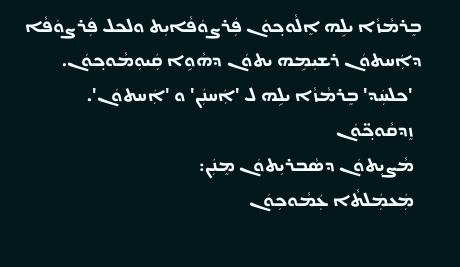ܒܸܪܡܵܙܵܐ ܝܠܹܗ ܐܸܠܵܘܟ݂ܘܿܢ ܦܲܪܨܘܿܦܵܐܝܼܬ ܘܠܟܠ ܦܲܪܨܘܿܦܵܐ ܕܐܲܚܬܘܿܢ ܪܫܝܼܡܹܗ ܝܬܘܿܢ ܕܗܵܘܹܐ ܩܲܝܘܼܡܵܘܟ݂ܘܿܢ.
  'ܟܠܚܲܕ' ܒܸܪܡܵܙܵܐ ܝܠܹܗ ܠ 'ܐܲܚܢܲܢ' ܘ 'ܐܲܚܬܘܿܢ'.
  ܙܸܕܩܵܘܟ݂̈ܘܿܢ
  ܡܵܨܝܼܬܘܿܢ ܕܣܵܒܪܝܼܬܘܿܢ ܡܸܢܲܢ:
  ܡܲܥܡܲܠܬܵܐ ܥܲܡܵܘܟܼܘܿܢ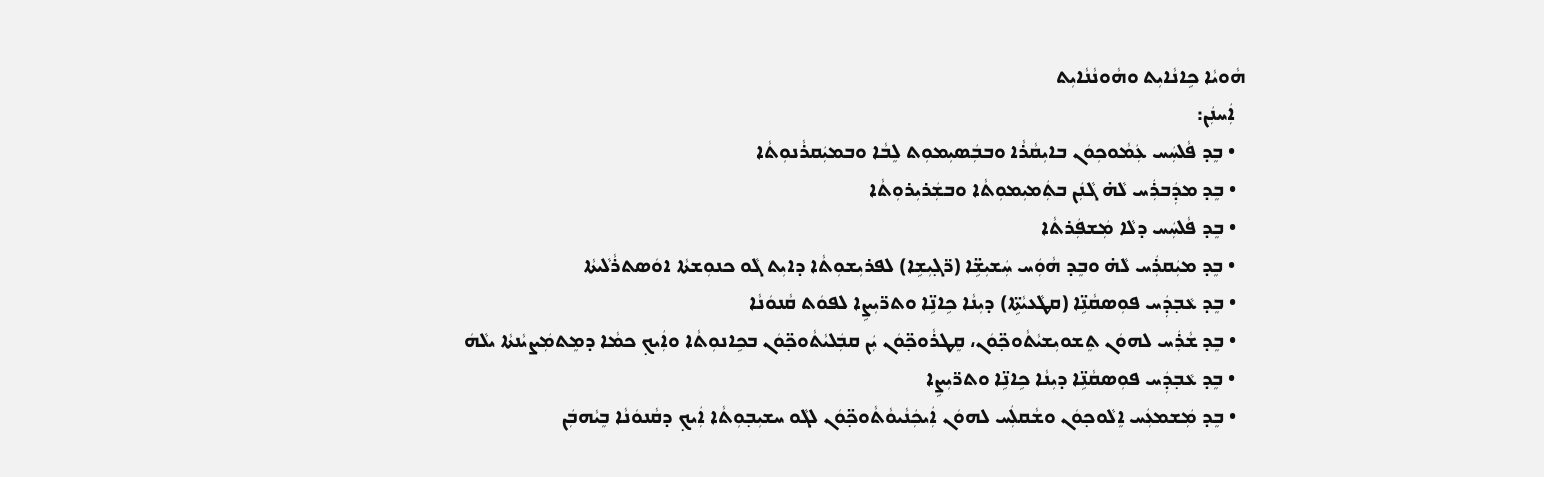ܗܵܘܝܵܐ ܟܹܐܢܵܐܝܼܬ ܘܗܵܘܢܵܢܵܐܝܼܬ
  ܐܲܚܢܲܢ:
  • ܒܸܕ ܦܵܠܚܲܚ ܥܲܡܵܘܟܼܘܿܢ ܒܐܝܼܩܵܪܵܐ ܘܒܒܲܣܝܼܡܘܼܬ ܠܸܒܵܐ ܘܒܡܝܲܩܪܵܢܘܼܬܵܐ
  • ܒܸܕ ܡܕܲܒܪܲܚ ܠܵܗ̇ ܓܵܢܲܢ ܒܬܲܡܝܼܡܘܼܬܵܐ ܘܒܫܲܪܝܼܪܘܼܬܵܐ
  • ܒܸܕ ܦܵܠܚܲܚ ܕܠܵܐ ܡܲܫܦܲܪܬܵܐ
  • ܒܸܕ ܡܝܲܩܪܲܚ ܠܵܗ̇ ܘܒܸܕ ܗܵܘܲܚ ܚܲܫܝܼܫܹ̈ܐ (ܪ̈ܓ݂ܝܼܫܹܐ) ܠܦܪܝܼܫܘܼܬܵܐ ܕܐܝܼܬ ܓܵܘ ܟܢܘܼܫܬܵܐ ܐܘܿܣܬܪܵܠܵܝܬܵܐ
  • ܒܸܕ ܥܵܒ݂ܕܲܚ ܦܘܼܣܩܵܢܹ̈ܐ (ܩܛܵܥܝܵܬܹ̈ܐ) ܕܝܼܢܵܐ ܟܹܐܢܹ̈ܐ ܘܬܪ̈ܝܼܨܹܐ ܠܦܘܿܬ ܩܵܢܘܿܢܵܐ
  • ܒܸܕ ܫܵܪܲܚ ܠܗܘܿܢ ܬܸܫܘܝܼܫܝܵܬܵܘܟ݂̈ܘܿܢ، ܩܸܛܪܵܘܟ݂̈ܘܿܢ ܝܲܢ ܩܒܲܠܝܵܬܵܘܟ݂̈ܘܿܢ ܒܟܹܐܢܘܼܬܵܐ ܘܐܲܝܟ݂ ܟܡܵܐ ܕܡܸܬܡܲܨܝܵܢܬܵܐ ܝܠܵܗܿ
  • ܒܸܕ ܥܵܒ݂ܕܲܚ ܦܘܼܣܩܵܢܹ̈ܐ ܕܝܼܢܵܐ ܟܹܐܢܹ̈ܐ ܘܬܪ̈ܝܼܨܹܐ
  • ܒܸܕ ܡܲܫܡܥܲܚ ܐܸܠܵܘܟ݂ܘܿܢ ܘܫܵܩܠܲܚ ܠܗܘܿܢ ܐܲܝܟܲܢܵܝܘܵܬܵܘܟ݂̈ܘܿܢ ܠܓܵܘ ܚܫܝܼܒ݂ܘܼܬܵܐ ܐܲܝܟ݂ ܕܩܵܢܘܿܢܵܐ ܒܸܝܵܗܒܲܢ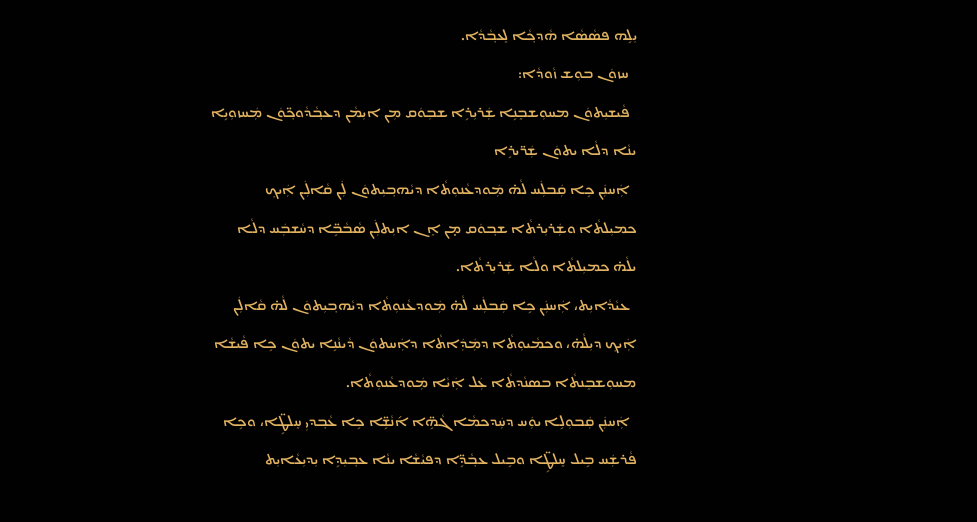ܝܼܠܹܗ ܦܣܵܣܵܐ ܗܵܕܟ݂ܵܐ ܠܸܥܒ݂ܵܕܵܐ.
  ܚܙܘܿܢ ܒܘܼܫ ܙܵܘܕܵܐ:
  ܦܵܝܫܝܼܬܘܿܢ ܡܚܘܼܫܒܸܢܹܐ ܫܲܪܝܼܪܹܐ ܫܒܼܘܿܩ ܡܼܢ ܐܝܼܡܵܢ ܕܥܒ݂ܵܕܵܘܟ݂̈ܘܿܢ ܡܲܚܙܘܼܝܹܐ ܝܢܵܐ ܕܠܵܐ ܝܬܘܿܢ ܫܲܪ̈ܝܪܹܐ
  ܐܲܚܢܲܢ ܟܹܐ ܩܲܒܠܲܚ ܠܵܗ̇ ܡܲܘܕܥܵܢܘܼܬܵܐ ܕܝܵܗܒ݂ܝܼܬܘܿܢ ܠܲܢ ܩܵܐܠܲܢ ܐܲܝܟ݂ ܟܡܝܼܠܬܵܐ ܘܫܲܪܝܼܪܬܵܐ ܫܒ݂ܘܿܩ ܡ̣ܢ ܐܸܢ ܐܝܼܬܠܲܢ ܣܵܒܵܒܹ̈ܐ ܕܚܵܫܒܲܚ ܕܠܵܐ ܝܠܵܗ̇ ܟܡܝܼܠܬܵܐ ܘܠܵܐ ܫܲܪܝܼܪܬܵܐ.
  ܥܝܵܕܵܐܝܼܬ، ܐܲܚܢܲܢ ܟܹܐ ܩܲܒܠܲܚ ܠܵܗ̇ ܡܲܘܕܥܵܢܘܼܬܵܐ ܕܝܵܗܒ݂ܝܼܬܘܿܢ ܠܵܗ̇ ܩܵܐܠܲܢ ܐܲܝܟ݂ ܕܝܼܠܵܗ̇، ܘܟܡܵܝܘܼܬܵܐ ܕܡܲܕܲܐܬܵܐ ܕܐܲܚܬܘܿܢ ܕܵܝܢܵܢܹܐ ܝܬܘܿܢ ܟܹܐ ܦܵܝܫܵܐ ܡܚܘܼܫܒܸܢܬܵܐ ܒܣܢܵܕܬܵܐ ܥܲܠ ܐܲܝܵܐ ܡܲܘܕܥܵܢܘܼܬܵܐ.
  ܐܲܚܢܲܢ ܩܲܒܘܼܠܹܐ ܝܘܲܚ ܕܚܲܕܟܡܵܐ ܓܵܗܹ̈ܐ ܐ݇ܢܵܫܹ̈ܐ ܟܹܐ ܥܵܒ݂ܕܝܼ ܚܸܠܛܹ̈ܐ، ܘܟܹܐ ܦܵܪܫܲܚ ܒܹܝܠ ܚܸܠܛܹ̈ܐ ܘܒܹܝܠ ܥܒ݂ܵܕܹ̈ܐ ܕܦܝܵܫܵܐ ܝܢܵܐ ܥܒ݂ܝܼܕܹܐ ܝܼܕܝܼܥܵܐܝܼܬ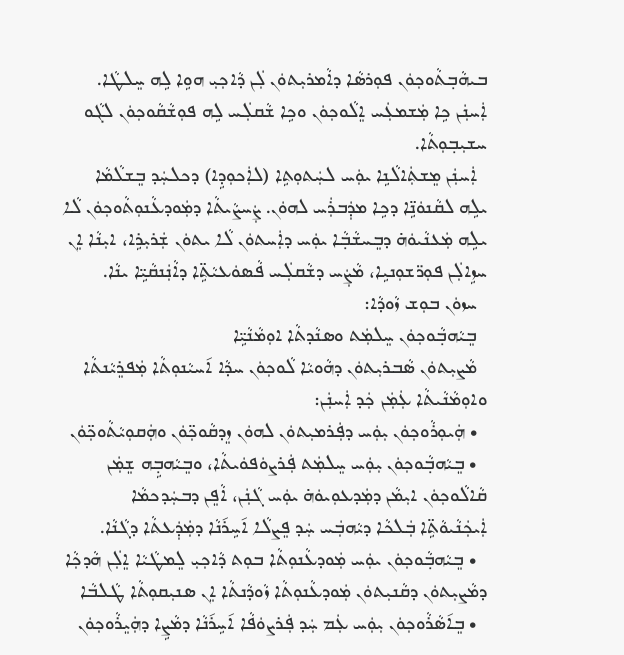ܒܝܗܵܒ݂ܬܵܘܟ݂ܘܿܢ ܦܘܼܪܣܵܐ ܕܐܵܡܪܝܼܬܘܿܢ ܠܲܢ ܕܵܐܟ݂ܝܼ ܗܘܹܐ ܠܹܗ ܚܸܠܛܵܐ. ܐܲܚܢܲܢ ܟܹܐ ܡܲܫܡܥܲܚ ܐܸܠܵܘܟ݂ܘܿܢ ܘܟܹܐ ܫܵܩܠܲܚ ܠܹܗ ܦܘܼܫܵܩܵܘܟ݂ܘܿܢ ܠܓܵܘ ܚܫܝܼܒ݂ܘܼܬܵܐ.
  ܐܲܚܢܲܢ ܡܸܫܬܲܐܠܵܢܹܐ ܝܘܲܚ ܠܚܲܬܘܼܬܹܐ (ܠܐܲܟܘܼܕܹܐ) ܕܟܠܚܲܕ ܒܸܫܠܵܡܵܐ ܝܠܹܗ ܠܩܵܢܘܿܢܹ̈ܐ ܕܟܹܐ ܡܕܲܒܪܲܚ ܠܗܘܿܢ. ܨܲܚܨܵܝܬܵܐ ܕܡܲܘܕܥܵܢܘܼܬܵܘܟ݂ܘܿܢ ܠܵܐ ܝܠܹܗ ܡܲܥܢܵܝܘܿܗ̇ ܕܒܸܚܫܵܒ݂ܵܐ ܝܘܲܚ ܕܐܲܚܬܘܿܢ ܠܵܐ ܝܬܘܿܢ ܫܲܪܝܼܪܹܐ، ܐܝܼܢܵܐ ܐܸܢ ܚܙܹܐܠܲܢ ܦܘܼܪ̈ܫܘܼܢܝܹܐ، ܡܵܨܲܚ ܕܫܵܩܠܲܚ ܦܵܣܘܿܥܝܵܬܹ̈ܐ ܕܐܵܢܲܢܩܵܝܹ̈ܐ ܝܢܵܐ.
  ܚܙܘܿܢ ܒܘܼܫ ܙܵܘܕܵܐ:
  ܒܸܝܵܗܒ݂ܵܘܟ݂ܘܿܢ ܚܸܠܡܲܬ ܘܣܢܵܕܬܵܐ ܐܘܼܡܵܢܵܝܹ̈ܐ
  ܡܵܨܝܼܬܘܿܢ ܣܵܒܪܝܼܬܘܿܢ ܕܗܵܘܝܵܐ ܠܵܘܟ݂ܘܿܢ ܚܕܵܐ ܐ݇ܚܝܵܢܘܼܬܵܐ ܡܲܦܪܸܝܵܢܬܵܐ ܘܐܘܼܡܵܢܵܝܬܵܐ ܥܲܡܲܢ ܟܲܕ ܐܲܚܢܲܢ:
  • ܗܲܝܘܼܪܵܘܟ݂ܘܿܢ ܝܼܘܲܚ ܕܦܲܪܡܝܼܬܘܿܢ ܠܗܘܿܢ ܙܸܕܩܵܘܟ݂̈ܘܿܢ ܘܗܲܩܘܼܝܵܬܵܘܟ݂̈ܘܿܢ
  • ܒܸܝܵܗܒ݂ܵܘܟ݂ܘܿܢ ܝܼܘܲܚ ܚܸܠܡܲܬ ܦܲܪܨܘܿܦܘܿܝܬܵܐ، ܘܒܸܝܵܗܒ݂ܹܗ ܫܸܡܲܢ ܩܵܐܠܵܘܟ݂ܘܿܢ ܐܝܼܡܵܢ ܕܡܲܕܥܘܼܝܘܿܗ̇ ܝܘܲܚ ܓܵܢܲܢ، ܐܵܦܸܢ ܕܒܚܲܕܟܡܵܐ ܐܲܝܟܲܢܵܝܘܵܬܹ̈ܐ ܒܲܠܟܵܐ ܕܝܵܗܒܲܚ ܚܲܕ ܦܸܨܠܵܐ ܐ݇ܚܹܪ݇ܢܵܐ ܕܡܲܕܲܥܬܵܐ ܕܓܵܢܵܐ.
  • ܒܸܝܵܗܒ݂ܵܘܟ݂ܘܿܢ ܝܘܲܚ ܡܲܘܕܥܵܢܘܼܬܵܐ ܒܘܼܬ ܕܵܐܟ݂ܝܼ ܠܸܡܛܵܝܵܐ ܐܸܠܲܢ ܗܵܕܟ݂ܵܐ ܕܡܵܨܝܼܬܘܿܢ ܕܩܵܢܝܼܬܘܿܢ ܡܲܘܕܥܵܢܘܼܬܵܐ ܙܵܘܕܵܢܬܵܐ ܐܸܢ ܣܢܝܼܩܘܼܬܵܐ ܛܵܠܒܵܐ
  • ܒܸܐ݇ܣܵܪܵܘܟ݂ܘܿܢ ܝܼܘܲܚ ܥܲܡ ܚܲܕ ܦܲܪܨܘܿܦܵܐ ܐ݇ܚܹܪ݇ܢܵܐ ܕܡܵܨܹܐ ܕܗܲܝܸܪܵܘܟ݂ܘܿܢ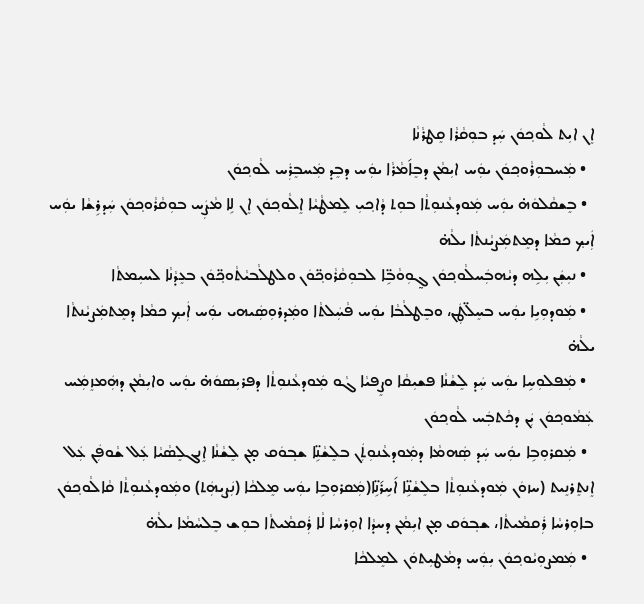ܐܸܢ ܐܝܼܬ ܠܵܘܟ݂ܘܿܢ ܚܲܕ ܒܘܼܩܵܪܵܐ ܩܸܛܪܵܢܵܐ
  • ܡܲܚܒܘܼܪܵܘܟ݂ܘܿܢ ܝܘܲܚ ܐܝܼܡܵܢ ܕܒܸܐ݇ܡܵܪܵܐ ܝܘܲܚ ܕܒܸܕ ܡܲܚܒܸܪܲܚ ܠܵܘܟ݂ܘܿܢ
  • ܒܸܫܩܵܠܘܿܗ̇ ܝܘܲܚ ܡܲܘܕܥܵܢܘܼܬܵܐ ܒܘܼܬ ܕܵܐܟ݂ܝܼ ܠܸܡܛܵܝܵܐ ܐܸܠܵܘܟ݂ܘܿܢ ܐܸܢ ܠܹܐ ܡܵܨܲܚ ܒܘܼܩܵܪܵܘܟ݂ܘܿܢ ܚܲܕܪܹܫܵܐ ܝܘܲܚ ܐܲܝܟ݂ ܟܡܵܐ ܕܡܸܬܡܲܨܝܵܢܬܵܐ ܝܠܵܗ̇
  • ܢܝܼܫܲܢ ܝܼܠܹܗ ܕܝܵܗܒܲܚܠܵܘܟ݂ܘܿܢ ܓ̰ܘܼܘܵܒܹ̈ܐ ܠܒܘܼܩܵܪܵܘܟ݂̈ܘܿܢ ܘܠܛܠܵܒܝܵܬܵܘܟ݂̈ܘܿܢ ܒܥܸܕܵܢܵܐ ܠܚܝܼܡܬܵܐ
  • ܡܲܘܕܘܼܝܹܐ ܝܘܲܚ ܒܚܸܠ̈ܛܲܢ، ܘܒܸܛܠܵܒܵܐ ܝܘܲܚ ܦܵܚܲܠܬܵܐ ܘܡܲܕܪܘܼܣܲܝܗܝ ܝܘܲܚ ܐܲܝܟ݂ ܟܡܵܐ ܕܡܸܬܡܲܨܝܵܢܬܵܐ ܝܠܵܗ̇
  • ܡܲܦܠܘܼܚܹܐ ܝܘܲܚ ܚܲܕ ܠܸܫܵܢܵܐ ܦܫܝܼܩܵܐ ܘܨܸܦܝܵܐ ܓܵܘ ܡܲܘܕܥܵܢܘܼܬܵܐ ܕܦܪܝܼܣܘܿܗ̇ ܝܘܲܚ ܘܐܝܼܡܵܢ ܕܗܲܡܙܸܡܲܚ ܥܲܡܵܘܟ݂ܘܿܢ ܝܲܢ ܕܟܵܬܒܲܚ ܠܵܘܟ݂ܘܿܢ
  • ܡܲܩܪܘܼܒܹܐ ܝܘܲܚ ܚܲܕ ܣܲܗܡܵܐ ܕܡܲܘܕܥܵܢܘܼܬܲܢ ܒܠܸܫܵܢܹ̈ܐ ܫܒ݂ܘܿܩ ܡ̣ܢ ܠܸܫܵܢܵܐ ܐܸܢܓܠܸܣܵܝܵܐ ܥܲܠ ܫܵܘܦܲܢ ܥܲܠ ܐܸܢܬܸܪܢܸܝܬ (ܚܙܘܿܢ ܡܲܘܕܥܵܢܘܼܬܵܐ ܒܠܸܫܵܢܹ̈ܐ ܐ݇ܚܹܪ݇ܢܹ̈ܐ(ܡܲܩܪܘܼܒܹܐ ܝܘܲܚ ܡܸܠܟܵܐ (ܢܲܨܝܼܗܲܬ) ܘܡܲܘܕܥܵܢܘܼܬܵܐ ܩܵܐܠܵܘܟ݂ܘܿܢ ܒܐܘܼܪܚܵܐ ܪܲܩܡܵܝܬܵܐ، ܫܒ݂ܘܿܩ ܡ̣ܢ ܐܝܼܡܵܢ ܕܚܕܵܐ ܐܘܼܪܚܵܐ ܠܵܐ ܪܲܩܡܵܝܬܵܐ ܒܘܼܫ ܒܸܠܚܵܡܵܐ ܝܠܵܗ̇
  • ܡܲܡܨܘܼܝܵܘܟ݂ܘܿܢ ܝܼܘܲܚ ܕܡܵܛܝܼܬܘܿܢ ܠܡܸܠܟܵܐ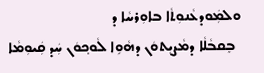ܘܠܡܲܘܕܥܵܢܘܼܬܵܐ ܒܐܘܼܪܚܵܐ ܕ
  ܒܸܩܒܵܠܵܐ ܕܡܵܨܝܼܬܘܿܢ ܕܗܵܘܹܐ ܠܵܘܟ݂ܘܿܢ ܚܲܕ ܩܲܝܘܼܡܵܐ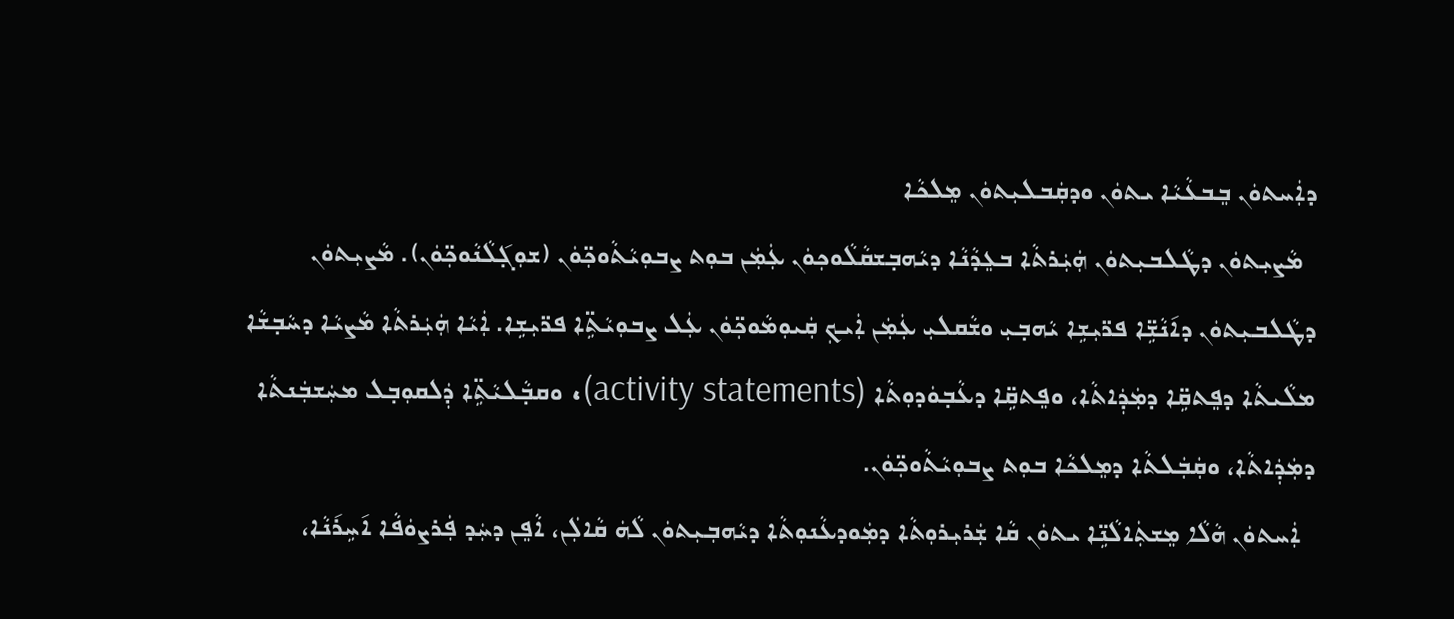ܕܐܲܚܬܘܿܢ ܒܸܒܥܵܝܵܐ ܝܬܘܿܢ ܘܕܩܲܒܠܝܼܬܘܿܢ ܡܸܠܟܵܐ
  ܡܵܨܝܼܬܘܿܢ ܕܛܵܠܒܝܼܬܘܿܢ ܗܲܝܲܪܬܵܐ ܒܥܸܕܵܢܵܐ ܕܝܵܗܒ݂ܫܩܵܠܵܘܟ݂ܘܿܢ ܥܲܡܲܢ ܒܘܼܬ ܨܒܘܼܝܵܬܵܘܟܼ̈ܘܿܢ (ܫܘܼܓ݂݇ܠܵܢܵܘܟ݂̈ܘܿܢ). ܡܵܨܝܼܬܘܿܢ ܕܛܵܠܒܝܼܬܘܿܢ ܕܐ݇ܢܵܫܹ̈ܐ ܦܪ̈ܝܼܫܹܐ ܝܵܗܒ݂ܝܼ ܘܫܵܩܠܝܼ ܥܲܡܲܢ ܐܲܝܟ݂ ܩܲܝܘܼܡܵܘܟ݂̈ܘܿܢ ܥܲܠ ܨܒܘܼܝܵܬܹ̈ܐ ܦܪ̈ܝܼܫܹܐ. ܐܲܝܵܐ ܗܲܝܲܪܬܵܐ ܡܵܨܝܵܐ ܕܚܵܒ݂ܫܵܐ ܡܠܵܝܬܵܐ ܕܦܸܬܩܹ̈ܐ ܕܡܲܕܲܐܬܵܐ، ܘܦܸܬܩܹ̈ܐ ܕܥܵܒ݂ܘܿܕܘܼܬܵܐ (activity statements)، ܘܩܒ݂ܵܠܝܵܬܹ̈ܐ ܕܲܠܩܘܼܒ݂ܠ ܡܚܲܫܒܲܢܬܵܐ ܕܡܲܕܲܐܬܵܐ، ܘܩܲܒܲܠܬܵܐ ܕܡܸܠܟܵܐ ܒܘܼܬ ܨܒܘܼܝܵܬܵܘܟ݂̈ܘܿܢ.
  ܐܲܚܬܘܿܢ ܗܵܠܵܐ ܡܸܫܬܲܐܠܵܢܹ̈ܐ ܝܬܘܿܢ ܩܵܐ ܫܲܪܝܼܪܘܼܬܵܐ ܕܡܲܘܕܥܵܢܘܼܬܵܐ ܕܝܵܗܒܼܝܼܬܘܿܢ ܠܵܗܿ ܩܵܐܠܲܢ، ܐܵܦܸܢ ܕܚܲܕ ܦܲܪܨܘܿܦܵܐ ܐ݇ܚܹܪ݇ܢܵܐ،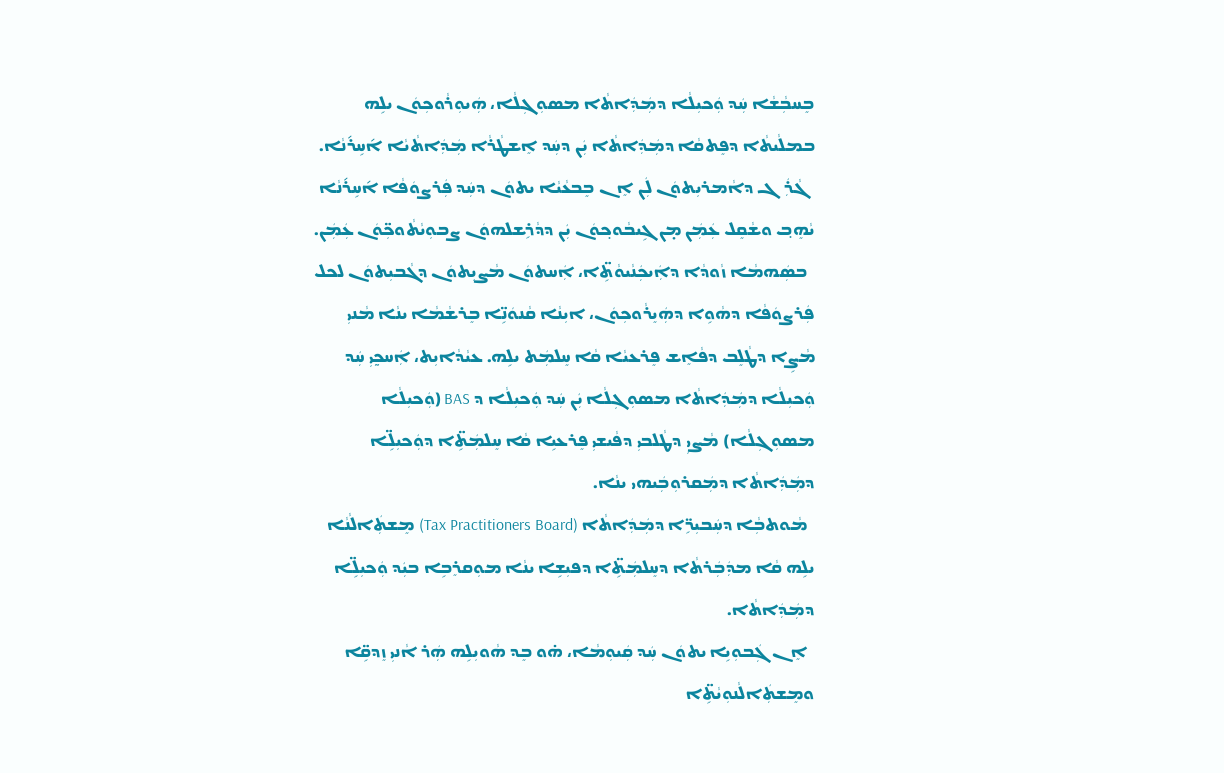ܒܸܚܒܼܵܫܵܐ ܚܲܕ ܘܲܟܝܼܠܵܐ ܕܡܲܕܲܐܬܵܐ ܡܣܘܼܓܼܠܵܐ، ܗܲܝܘܼܪܵܘܟܼܘܿܢ ܝܠܹܗ ܒܡܠܵܝܬܵܐ ܕܦܸܬܩܵܐ ܕܡܲܕܲܐܬܵܐ ܝܲܢ ܕܚܲܕ ܐܸܫܛܵܪܵܐ ܡܲܕܲܐܬܵܝܵܐ ܐ݇ܚܹܪ݇ܢܵܐ.
  ܓܵܪܲܓ ܕܐܵܡܪܝܼܬܘܿܢ ܠܲܢ ܐܸܢ ܒܸܒܥܵܝܵܐ ܝܬܘܿܢ ܕܚܲܕ ܦܲܪܨܘܿܦܵܐ ܐ݇ܚܹܪ݇ܢܵܐ ܝܵܗܸܒ݂ ܘܫܵܩܸܠ ܥܲܡܲܢ ܡ̣ܢ ܓܹܝܒܵܘܟ݂ܘܿܢ ܝܲܢ ܕܕܵܪܹܫܠܗܘܿܢ ܨܒܘܼܝܵܬܵܘܟܼ̈ܘܿܢ ܥܲܡܲܢ.
  ܒܣܲܗܡܵܐ ܙܵܘܕܵܐ ܕܐܲܝܟܲܢܵܝܘܵܬܹ̈ܐ، ܐܲܚܬܘܿܢ ܡܵܨܝܼܬܘܿܢ ܕܓܵܒܝܼܬܘܿܢ ܠܟܠ ܦܲܪܨܘܿܦܵܐ ܕܗܵܘܹܐ ܕܗܲܝܸܪܵܘܟܼܘܿܢ، ܐܝܼܢܵܐ ܩܵܢܘܿܢܹ̈ܐ ܒܸܪܫܵܡܵܐ ܝܢܵܐ ܡܵܢܝܼ ܡܵܨܹܐ ܕܛܵܠܸܒ ܕܦܵܐܸܫ ܦܸܪܥܝܵܐ ܩܵܐ ܚܸܠܡܲܬ ܝܠܹܗ. ܥܝܵܕܵܐܝܼܬ، ܐܲܚܟ̰ܝܼ ܚܲܕ ܘܲܟܝܼܠܵܐ ܕܡܲܕܲܐܬܵܐ ܡܣܘܼܓܼܠܵܐ ܝܲܢ ܚܲܕ ܘܲܟܝܼܠܵܐ ܕ BAS (ܘܲܟܝܼܠܵܐ ܡܣܘܼܓܼܠܵܐ) ܡܵܨܝܼ ܕܛܵܠܒܝܼ ܕܦܵܝܫܝܼ ܦܸܪܥܝܹܐ ܩܵܐ ܚܸܠܡܲܬܹ̈ܐ ܕܘܲܟܝܼܠܹ̈ܐ ܕܡܲܕܲܐܬܵܐ ܕܡܲܩܪܘܼܒܲܝܗܝ ܝܢܵܐ.
  ܡܵܘܬܒܼܵܐ ܕܚܲܒܝܼܪܹ̈ܐ ܕܡܲܕܲܐܬܵܐ (Tax Practitioners Board) ܡܸܫܬܲܐܠܵܢܵܐ ܝܠܹܗ ܩܵܐ ܡܕܲܒܲܪܬܵܐ ܕܚܸܠܡܲܬܹ̈ܐ ܕܦܝܼܫܹܐ ܝܢܵܐ ܡܘܼܩܪܸܒܹܐ ܒܝܲܕ ܘܲܟܝܼܠܹ̈ܐ ܕܡܲܕܲܐܬܵܐ.
  ܐܸܢ ܓܲܒܘܼܝܹܐ ܝܬܘܿܢ ܚܲܕ ܩܲܝܘܼܡܵܐ، ܗ̇ܘ ܒܸܕ ܗܵܘܝܼܠܹܗ ܗܲܪ ܐܵܢܝܼ ܙܸܕܩܹ̈ܐ ܘܡܸܫܬܲܐܠܵܢܘܼܝܵܬܹ̈ܐ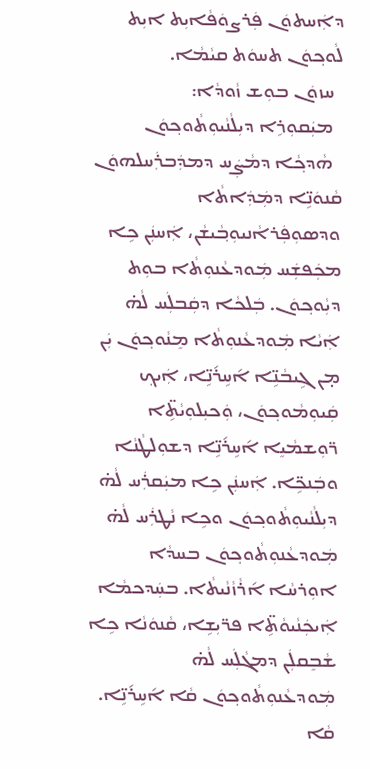ܕܐܲܚܬܘܿܢ ܦܲܪܨܘܿܦܵܐܝܼܬ ܐܝܼܬ ܠܵܘܟ݂ܘܿܢ ܬܚܘܿܬ ܩܝܵܡܵܐ.
  ܚܙܘܿܢ ܒܘܼܫ ܙܵܘܕܵܐ:
  ܡܝܲܩܘܼܪܹܐ ܕܝܼܠܵܢܵܝܘܼܬܵܘܟ݂ܘܿܢ
  ܗܵܕܟ݂ܵܐ ܕܡܵܨܲܚ ܕܡܕܲܒܪܲܚܠܗܘܿܢ ܩܵܢܘܿܢܹ̈ܐ ܕܡܲܕܲܐܬܵܐ ܘܕܣܘܼܦܲܪܐܵܢܝܘܼܒ݂ܵܝܫܵܢ، ܐܲܚܢܲܢ ܟܹܐ ܡܟܲܦܫܲܚ ܡܲܘܕܥܵܢܘܼܬܵܐ ܒܘܼܬ ܕܝܼܵܘܟ݂ܘܿܢ. ܒܲܠܟܵܐ ܕܩܲܒܠܲܚ ܠܵܗ̇ ܐܲܝܵܐ ܡܲܘܕܥܵܢܘܼܬܵܐ ܡܸܢܵܘܟ݂ܘܿܢ ܝܲܢ ܡ̣ܢ ܓܹܝܒܵܢܹ̈ܐ ܐ݇ܚܹܪ݇ܢܹ̈ܐ، ܐܲܝܟ݂ ܩܲܝܘܼܡܵܘܟ݂ܘܿܢ، ܘܲܟܝܼܠܘܼܝܵܬܹ̈ܐ ܪ̈ܘܼܫܡܵܝܸܐ ܐ݇ܚܹܪ݇ܢܹ̈ܐ ܕܫܘܼܠܛܵܢܵܐ ܘܒܲܢܟܹ̈ܐ. ܐܲܚܢܲܢ ܟܹܐ ܡܝܲܩܪܲܚ ܠܵܗ̇ ܕܝܼܠܵܢܵܝܘܼܬܵܘܟ݂ܘܿܢ ܘܟܹܐ ܢܵܛܪܲܚ ܠܵܗ̇ ܡܲܘܕܥܵܢܘܼܬܵܘܟ݂ܘܿܢ ܒܚܕܵܐ ܐܘܼܪܚܵܐ ܐ݇ܪܵܙܵܢܵܝܬܵܐ. ܒܚܲܕܟܡܵܐ ܐܲܝܟܲܢܵܝܘܵܬܹ̈ܐ ܦܪ̈ܝܼܫܹܐ، ܩܵܢܘܿܢܵܐ ܟܹܐ ܫܵܒܸܩܠܲܢ ܕܡܓܵܠܲܚ ܠܵܗ̇ ܡܲܘܕܥܵܢܘܼܬܵܘܟ݂ܘܿܢ ܩܵܐ ܐ݇ܚܹܪ݇ܢܹ̈ܐ. ܩܵܐ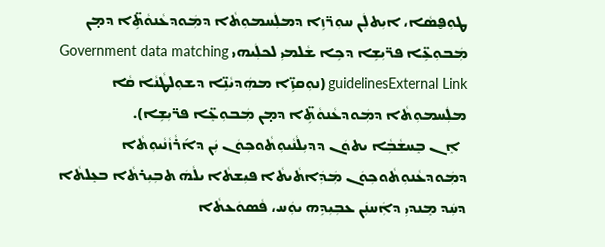ܛܘܼܦ̮ܣܵܐ، ܐܝܼܬܠܲܢ ܚܘܼܪ̈ܙܹܐ ܕܡܠܲܚܡܘܼܬܵܐ ܕܡܲܘܕܥܵܢܘܵܬܹ̈ܐ ܕܡ̣ܢ ܡܲܒܘܼܥܹ̈ܐ ܦܪ̈ܝܼܫܹܐ ܕܟܹܐ ܫܵܠܡܝܼ ܠܟܠܲܝܗܝ Government data matching guidelinesExternal Link (ܢܘܼܩܙܹ̈ܐ ܡܗܲܕܝܵܢܹ̈ܐ ܕܫܘܼܠܛܵܢܵܐ ܩܵܐ ܡܠܲܚܡܘܼܬܵܐ ܕܡܲܘܕܥܵܢܘܵܬܹ̈ܐ ܕܡ̣ܢ ܡܲܒܘܼܥܸ̈ܐ ܦܪ̈ܝܼܫܹܐ).
  ܐܸܢ ܒܸܚܫܵܒܼܵܐ ܝܬܘܿܢ ܕܕܝܼܠܵܢܵܝܘܼܬܵܘܟܼܘܿܢ ܝܲܢ ܕܐ݇ܪܵܙܵܢܵܝܘܼܬܵܐ ܕܡܲܘܕܥܵܢܘܼܬܵܘܟܼܘܿܢ ܡܲܕܲܐܬܵܝܬܵܐ ܦܝܼܫܬܵܐ ܝܠܵܗܿ ܬܒܼܝܼܪܬܵܐ ܒܥܸܠܬܵܐ ܕܚܲܕ ܡܸܢܕܝܼ ܕܐܲܚܢܲܢ ܥܒܼܝܼܕܹܗ ܝܘܲܚ، ܦܵܣܘܿܥܬܵܐ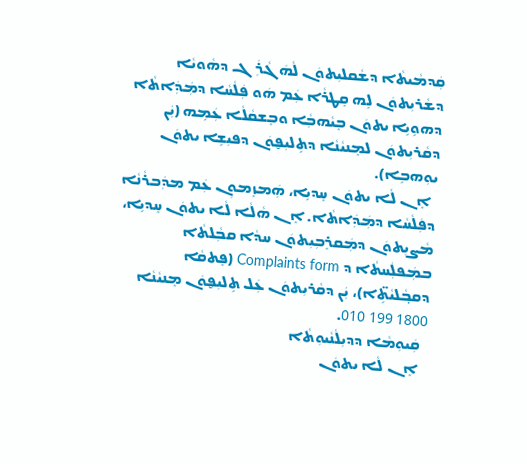ܩܲܕܡܵܝܬܵܐ ܕܫܵܩܠܝܼܬܘܿܢ ܠܵܗܿ ܓܵܪܲܓ ܕܗܵܘܝܵܐ ܕܫܵܪܝܼܬܘܿܢ ܠܹܗ ܩܸܛܪܵܐ ܥܲܡ ܗܿܘ ܦܲܠܵܚܵܐ ܕܡܲܕܲܐܬܵܐ ܕܗܘܹܝܹܐ ܝܬܘܿܢ ܒܸܝܵܗܒܼܵܐ ܘܒܸܫܩܵܠܵܐ ܥܲܡܹܗ (ܝܲܢ ܕܩܵܪܝܼܬܘܿܢ ܠܡܸܢܝܵܢܵܐ ܕܬܹܠܝܼܦ̮ܘܿܢ ܕܦܝܼܫܹܐ ܝܬܘܿܢ ܝܘܼܗܒܹܐ).
  ܐܸܢ ܠܵܐ ܝܬܘܿܢ ܚܸܕܝܹܐ، ܗܲܡܙܸܡܘܼܢ ܥܲܡ ܡܕܲܒܪܵܢܵܐ ܕܦܲܠܵܚܵܐ ܕܡܲܕܲܐܬܵܐ. ܐܸܢ ܗܵܠܵܐ ܠܵܐ ܝܬܘܿܢ ܚܸܕܝܹܐ، ܡܵܨܝܼܬܘܿܢ ܕܡܲܩܪܸܒܼܝܼܬܘܿܢ ܚܕܵܐ ܩܒܼܵܠܬܵܐ ܒܡܲܦܠܲܚܬܵܐ ܕ Complaints form (ܦܸܬܩܵܐ ܕܩܒ݂ܵܠܝܵܬܹ̈ܐ)، ܝܲܢ ܕܩܵܪܝܼܬܘܿܢ ܥܲܠ ܬܹܠܝܼܦ̮ܘܿܢ ܡܸܢܝܵܢܵܐ 1800 199 010.
  ܩܲܝܘܼܡܵܐ ܕܕܝܼܠܵܢܵܝܘܼܬܵܐ
  ܐܸܢ ܠܵܐ ܝܬܘܿܢ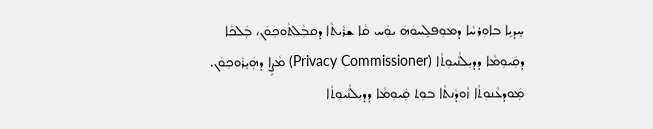ܚܸܕܝܹܐ ܒܐܘܼܪܚܵܐ ܕܡܘܼܦܠܸܚܘܿܗܿ ܝܘܲܚ ܩܵܐ ܫܪܵܝܬܵܐ ܕܩܒܼܵܠܬܵܘܟܼܘܿܢ، ܒܲܠܟܵܐ ܕܩܲܝܘܼܡܵܐ ܕܕܝܼܠܵܢܵܝܘܼܬܵܐ (Privacy Commissioner) ܡܵܨܹܐ ܕܗܲܝܸܪܵܘܟܼܘܿܢ. ܡܲܘܕܥܵܢܘܼܬܵܐ ܙܵܘܕܵܢܬܵܐ ܒܘܼܬ ܩܲܝܘܼܡܵܐ ܕܕܝܼܠܵܢܵܝܘܼܬܵܐ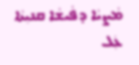ܡܵܨܝܵܐ ܕܦܵܝܫܵܐ ܩܢܝܼܬܵܐ ܥܲܠ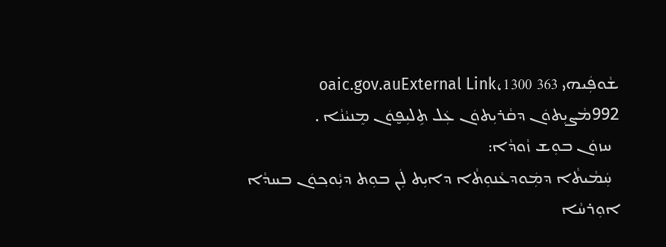ܫܵܘܦܲܝܗܝ oaic.gov.auExternal Link،1300 363 992ܡܵܨܝܼܬܘܿܢ ܕܩܵܪܝܼܬܘܿܢ ܥܲܠ ܬܹܠܝܼܦ̮ܘܿܢ ܡܸܢܝܵܢܵܐ .
  ܚܙܘܿܢ ܒܘܼܫ ܙܵܘܕܵܐ:
  ܚܲܡܵܝܬܵܐ ܕܡܲܘܕܥܵܢܘܼܬܵܐ ܕܐܝܼܬ ܠܲܢ ܒܘܼܬ ܕܝܼܵܘܟ݂ܘܿܢ ܒܚܕܵܐ ܐܘܼܪܚܵܐ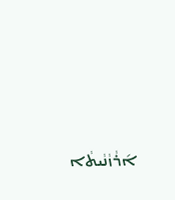ܐ݇ܪܵܙܵܢܵܝܬܵܐ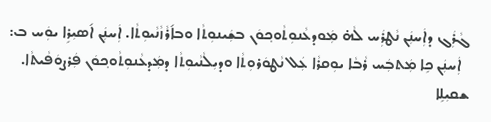ܓܵܪܲܓ ܕܐܲܚܢܲܢ ܢܵܛܪܲܚ ܠܵܗ̇ ܡܲܘܕܥܵܢܘܼܬܵܘܟ݂ܘܿܢ ܒܫܲܝܢܘܼܬܵܐ ܘܒܐ݇ܪܵܙܵܢܵܝܘܼܬܵܐ. ܐܲܚܢܲܢ ܐ݇ܣܝܼܪܹܐ ܝܘܲܚ ܒ:
  ܐܲܚܢܲܢ ܟܹܐ ܡܲܬܒܲܚ ܪܵܒܵܐ ܝܘܼܩܪܵܐ ܥܲܠ ܢܵܛܘܿܪܘܼܬܵܐ ܘܕܝܼܠܵܢܵܝܘܼܬܵܐ ܕܡܲܕܥܵܢܘܼܬܵܘܟ݂ܘܿܢ ܦܲܪܨܘܿܦܵܝܬܵܐ. ܫܩܝܼܠܹܐ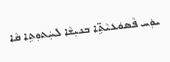ܝܘܲܚ ܦܵܣܘܿܥܝܵܬܹ̈ܐ ܒܢܝܼܫܵܐ ܠܚܲܬܘܼܬܹܐ ܩܵܐ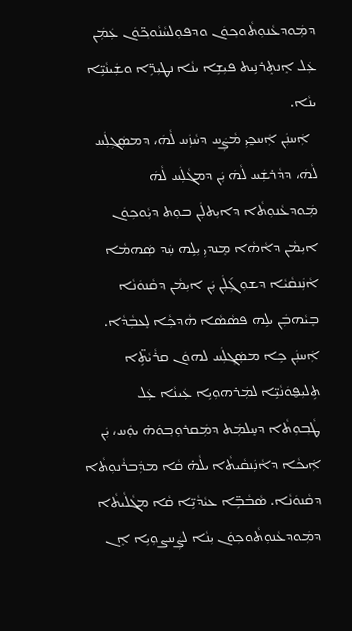ܕܡܲܘܕܥܵܢܘܼܬܵܘܟ݂ܘܿܢ ܘܕܦܘܼܠܚܵܢܵܘܟ݂̈ܘܿܢ ܥܲܡܲܢ ܥܲܠ ܐܸܢܬܸܪܢܹܝܬ ܦܝܼܫܹܐ ܝܢܵܐ ܢܛܝܼܪܹ̈ܐ ܘܫܲܝܢܵܝܹ̈ܐ ܝܢܵܐ.
  ܐܲܚܢܲܢ ܐܲܚܟ̰ܝܼ ܡܵܨܲܚ ܕܚܵܙܲܚ ܠܵܗܿ، ܕܡܣܲܓܼܠܲܚ ܠܵܗܿ، ܕܕܵܪܫܲܚ ܠܵܗܿ ܝܲܢ ܕܡܓܵܠܲܚ ܠܵܗܿ ܡܲܘܕܥܵܢܘܼܬܵܐ ܕܐܝܼܬܠܲܢ ܒܘܼܬ ܕܝܼܵܘܟܼܘܿܢ ܐܝܼܡܵܢ ܕܐܵܗܵܐ ܡܸܢܕܝܼ ܝܼܠܹܗ ܚܲܕ ܣܲܗܡܵܐ ܐܵܢܲܢܩܵܝܵܐ ܕܫܘܼܓܼ݇ܠܲܢ ܝܲܢ ܐܝܼܡܵܢ ܕܩܵܢܘܿܢܵܐ ܒܸܝܵܗܒܲܢ ܝܠܹܗ ܦܣܵܣܵܐ ܗܵܕܟܼܵܐ ܠܸܥܒܼܵܕܵܐ. ܐܲܚܢܲܢ ܟܹܐ ܡܣܲܓ݂ܠܲܚ ܠܗܘܿܢ ܩܪܵܝܵܬܹ̈ܐ ܬܹܠܝܼܦ̮ܘܿܢܵܝܹ̈ܐ ܠܡܲܪܗܘܼܝܹܐ ܥܲܝܢܵܐ ܥܲܠ ܛܵܒ݂ܘܼܬܵܐ ܕܚܸܠܡܲܬ ܕܡܲܩܪܘܼܒ݂ܘܿܗ̇ ܝܘܲܚ، ܝܲܢ ܐܲܝܟܵܐ ܕܐܵܢܲܢܩܵܝܬܵܐ ܝܠܵܗ̇ ܩܵܐ ܡܕܲܒܪܵܢܘܼܬܵܐ ܕܩܵܢܘܿܢܵܐ. ܣܵܒܵܒܹ̈ܐ ܥܝܵܕܵܝܹ̈ܐ ܩܵܐ ܡܓܵܠܵܝܬܵܐ ܕܡܲܘܕܥܵܢܘܼܬܵܘܟܼܘܿܢ ܝܼܢܵܐ ܠܨܲܚܨܘܼܝܹܐ ܐܸܢ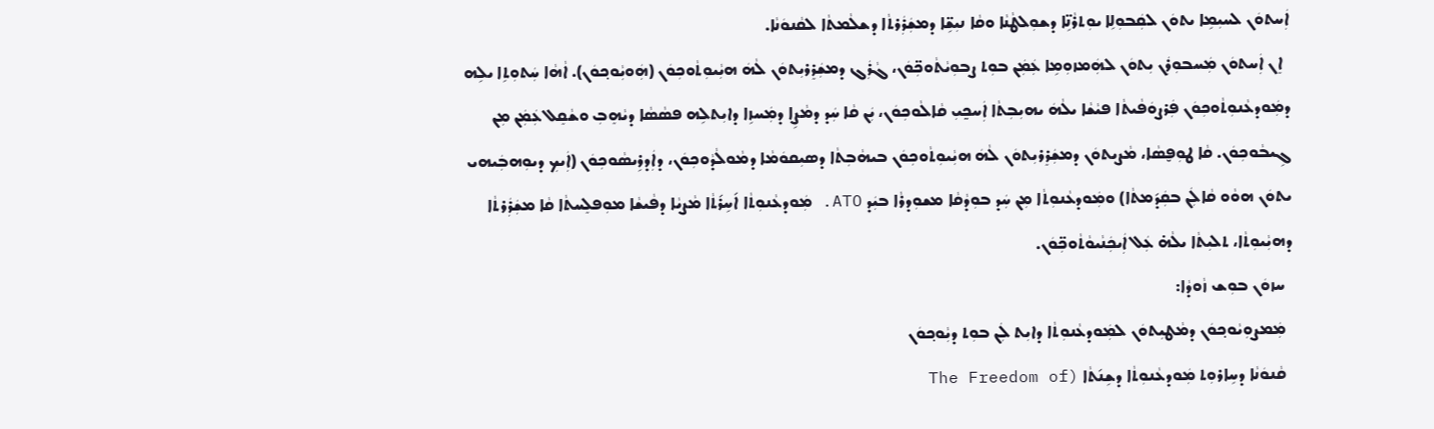ܐܲܚܬܘܿܢ ܠܚܝܼܡܹܐ ܝܬܘܿܢ ܠܩܲܒܘܼܠܹܐ ܝܘܼܬܪܵܢܹ̈ܐ ܕܫܘܼܠܛܵܢܵܐ ܘܩܵܐ ܢܝܼܫܹ̈ܐ ܕܡܫܲܪܲܪܬܵܐ ܕܫܠܵܡܬܵܐ ܠܩܵܢܘܿܢܵܐ.
  ܐܸܢ ܐܲܚܬܘܿܢ ܡܲܚܒܘܼܪܲܢ ܝܼܬܘܿܢ ܠܗܲܡܙܘܼܡܹܐ ܥܲܡܲܢ ܒܘܼܬ ܨܒܘܼܝܵܬܵܘܟܼ̈ܘܿܢ، ܓܵܪܲܓ ܕܡܫܲܪܸܪܝܼܬܘܿܢ ܠܵܗܿ ܗܝܼܵܝܘܼܬܵܘܟܼܘܿܢ (ܗܲܘܝܼܵܘܟ݂ܘܿܢ). ܐܵܗܵܐ ܚܲܬܘܼܬܹܐ ܝܠܹܗ ܕܡܲܘܕܥܵܢܘܼܬܵܘܟܼܘܿܢ ܦܲܪܨܘܿܦܵܝܬܵܐ ܦܝܵܫܵܐ ܝܠܵܗܿ ܝܗܝܼܒܼܬܵܐ ܐܲܚܟ̰ܝܼ ܩܵܐܠܵܘܟܼܘܿܢ، ܝܲܢ ܩܵܐ ܚܲܕ ܕܡܵܨܹܐ ܕܡܲܚܙܹܐ ܕܐܝܼܬܠܹܗ ܦܣܵܣܵܐ ܕܝܵܗܸܒܼ ܘܫܵܩܸܠ ܥܲܡܲܢ ܡܼܢ ܓܹܝܒܵܘܟܼܘܿܢ. ܩܵܐ ܛܘܼܦ̮ܣܵܐ، ܡܵܨܝܼܬܘܿܢ ܕܡܫܲܪܸܪܝܼܬܘܿܢ ܠܵܗܿ ܗܝܼܵܝܘܼܬܵܘܟܼܘܿܢ ܒܝܗܵܒܼܬܵܐ ܕܣܝܼܩܘܿܡܵܐ ܕܡܵܘܠܵܕܵܘܟܼܘܿܢ، ܕܐܲܕܪܹܝܣܵܘܟܼܘܿܢ (ܐܲܝܟܼ ܕܝܘܼܗܒܲܝܗܝ ܝܬܘܿܢ ܗܘܵܘ ܩܵܐܠܲܢ ܒܩܲܕ݇ܡܬܵܐ) ܘܡܲܘܕܥܵܢܘܼܬܵܐ ܡܼܢ ܚܲܕ ܒܘܼܕܵܩܵܐ ܡܫܘܼܕܪܵܐ ܒܝܲܕ ATO. ܡܲܘܕܥܵܢܘܼܬܵܐ ܐ݇ܚܹܪ݇ܬܵܐ ܡܵܨܝܵܐ ܕܦܵܝܫܵܐ ܡܘܼܦܠܸܚܬܵܐ ܩܵܐ ܡܫܲܪܲܪܬܵܐ ܕܗܝܼܵܝܘܼܬܵܐ، ܬܠܝܼܬܵܐ ܝܠܵܗ̇ ܥܲܠ ܐܲܝܟܲܢܵܝܘܵܬܵܘܟܼ̈ܘܿܢ.
  ܚܙܘܿܢ ܒܘܼܫ ܙܵܘܕܵܐ:
  ܡܲܡܨܘܼܝܵܘܟ݂ܘܿܢ ܕܡܵܛܝܼܬܘܿܢ ܠܡܲܘܕܥܵܢܘܼܬܵܐ ܕܐܝܼܬ ܠܲܢ ܒܘܼܬ ܕܝܼܵܘܟ݂ܘܿܢ
  ܩܵܢܘܿܢܵܐ ܕܚܹܐܪܘܼܬ ܡܲܘܕܥܵܢܘܼܬܵܐ ܕܫܹܢ݇ܬܵܐ (The Freedom of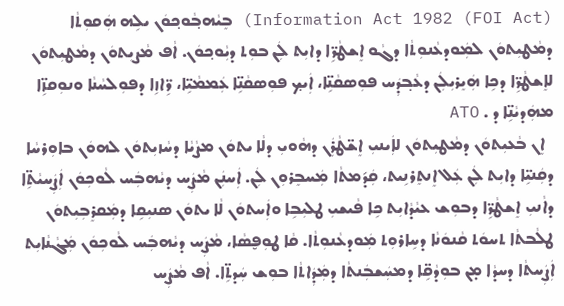Information Act 1982 (FOI Act)) ܒܸܝܵܗܒ݂ܵܘܟ݂ܘܿܢ ܝܠܹܗ ܗܲܩܘܼܬܵܐ ܕܡܵܛܝܼܬܘܿܢ ܠܡܲܘܕܥܵܢܘܼܬܵܐ ܕܓܵܘ ܐܸܫܛܵܪܹ̈ܐ ܕܐܝܼܬ ܠܲܢ ܒܘܼܬ ܕܝܼܵܘܟ݂ܘܿܢ. ܐܵܦ ܡܵܨܝܼܬܘܿܢ ܕܡܵܛܝܼܬܘܿܢ ܠܐܸܫܛܵܪܹ̈ܐ ܕܟܹܐ ܗܲܝܸܪܝܼܠܲܢ ܕܥܵܒ݂ܕܲܚ ܦܘܼܣܩܵܢܹ̈ܐ، ܐܲܝܟ݂ ܦܘܼܣܩܵܢܹ̈ܐ ܥܲܡܡܵܝܹ̈ܐ، ܪܹ̈ܐܙܹܐ ܕܦܘܼܠܚܵܢܵܐ ܘܢܘܼܩܙܹ̈ܐ ܡܗܲܕܝܵܢܹ̈ܐ ܕ . ATO
  ܐܸܢ ܒܵܥܝܼܬܘܿܢ ܕܡܵܛܝܼܬܘܿܢ ܠܐܲܝܢܝܼ ܐܸܫ̈ܛܵܪܲܢ ܕܗܵܘܝܼ ܕܠܵܐ ܝܬܘܿܢ ܡܨܵܝܵܐ ܕܚܵܙܝܼܬܘܿܢ ܠܗܘܿܢ ܒܐܘܼܪܚܵܐ ܕܩܲܢܝܹ̈ܐ ܕܐܝܼܬ ܠܲܢ ܥܲܠ ܐܸܢܬܸܪܢܹܝܬ، ܩܲܕ݇ܡܬܵܐ ܡܲܚܒܸܪܘܼܢ ܠܲܢ. ܐܲܚܢܲܢ ܡܵܨܲܚ ܕܝܵܗܒܲܚ ܠܵܘܟܼܘܿܢ ܐܲܨܲܚܝܵܬܹ̈ܐ ܕܐܵܢܝܼ ܐܸܫܛܵܪܹ̈ܐ ܕܒܘܼܫ ܥܝܵܕܵܐܝܼܬ ܟܹܐ ܦܵܝܫܝܼ ܛܠܝܼܒܹܐ ܘܐܲܚܬܘܿܢ ܠܵܐ ܝܬܘܿܢ ܣܢܝܼܩܹܐ ܕܡܲܩܪܸܒܼܝܼܬܘܿܢ ܛܠܵܒܬܵܐ ܬܚܘܿܬ ܩܵܢܘܿܢܵܐ ܕܚܹܐܪܘܼܬ ܡܲܘܕܥܵܢܘܼܬܵܐ. ܩܵܐ ܛܘܼܦ̮ܣܵܐ، ܡܵܨܲܚ ܕܝܵܗܒܲܚ ܠܵܘܟܼܘܿܢ ܡܲܓܵܢܵܐܝܼܬ ܐܲܨܲܚܬܵܐ ܕܚܕܵܐ ܡ̣ܢ ܒܘܼܕܵܩܹ̈ܐ ܕܡܚܲܫܒܲܢܬܵܐ ܕܡܲܕܲܐܬܵܐ ܒܘܼܫ ܚܲܕܬܹ̈ܐ. ܐܵܦ ܡܵܨܲܚ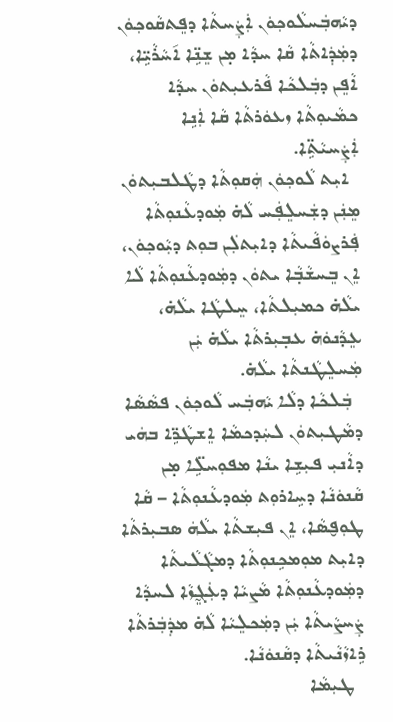ܕܝܵܗܒܲܚܠܵܘܟ݂ܘܿܢ ܐܲܨܲܚܬܵܐ ܕܦܸܬܩܵܘܟܼܘܿܢ ܕܡܲܕܲܐܬܵܐ ܩܵܐ ܚܕܵܐ ܡ̣ܢ ܫܸܢܹ̈ܐ ܐ݇ܚܵܪܵܝܹ̈ܐ، ܐܵܦܸܢ ܕܒܲܠܟܵܐ ܦܵܪܥܝܼܬܘܿܢ ܚܕܵܐ ܟܡܵܝܘܼܬܵܐ ܙܥܘܿܪܬܵܐ ܩܵܐ ܐܲܢܹܐ ܐܲܨܲܚܝܵܬܹ̈ܐ.
  ܐܝܼܬ ܠܵܘܟ݂ܘܿܢ ܗܲܩܘܼܬܵܐ ܕܛܵܠܒܝܼܬܘܿܢ ܡܸܢܲܢ ܕܫܲܚܠܸܦܲܚ ܠܵܗ̇ ܡܲܘܕܥܵܢܘܼܬܵܐ ܦܲܪܨܘܿܦܵܝܬܵܐ ܕܐܝܼܬܠܲܢ ܒܘܼܬ ܕܝܼܵܘܟ݂ܘܿܢ، ܐܸܢ ܒܸܚܫܵܒ݂ܵܐ ܝܬܘܿܢ ܕܡܲܘܕܥܵܢܘܼܬܵܐ ܠܵܐ ܝܠܵܗ̇ ܟܡܝܼܠܬܵܐ، ܚܸܠܛܵܐ ܝܠܵܗ̇، ܥܸܕܵܢܘܿܗ̇ ܥܒ݂ܝܼܪܬܵܐ ܝܠܵܗ̇ ܝܲܢ ܡܲܚܠܸܛܵܢܬܵܐ ܝܠܵܗ̇.
  ܒܲܠܟܵܐ ܕܠܵܐ ܝܵܗܒܲܚ ܠܵܘܟ݂ܘܿܢ ܦܣܵܣܵܐ ܕܡܵܛܝܼܬܘܿܢ ܠܚܲܕܟܡܵܐ ܐܸܫܛܵܪܹ̈ܐ ܒܗܿܝ ܕܐܵܢܝܼ ܦܝܼܫܹܐ ܝܢܵܐ ܡܦܘܼܚܠܹ̈ܐ ܡ̣ܢ ܩܵܢܘܿܢܵܐ ܕܚܹܐܪܘܼܬ ܡܲܘܕܥܵܢܘܼܬܵܐ – ܩܵܐ ܛܘܼܦ̮ܣܵܐ، ܐܸܢ ܦܝܼܫܬܵܐ ܝܠܵܗܿ ܣܒܝܼܪܬܵܐ ܕܐܝܼܬ ܡܘܼܡܟܹܢܘܼܬܵܐ ܕܡܓܵܠܵܝܬܵܐ ܕܡܲܘܕܥܵܢܘܼܬܵܐ ܡܵܨܝܵܐ ܕܥܲܓ̰ܸܙܵܐ ܠܚܕܵܐ ܨܲܚܨܵܝܬܵܐ ܝܲܢ ܕܡܲܟܠܸܝܵܐ ܠܵܗ̇ ܡܕܲܒܲܪܬܵܐ ܪܹܐܙܵܢܵܝܬܵܐ ܕܩܵܢܘܿܢܵܐ.
  ܛܝܼܡܵܐ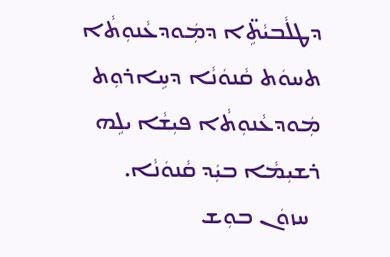ܕܛܠܵܒܝܵܬܹ̈ܐ ܕܡܲܘܕܥܵܢܘܼܬܵܐ ܬܚܘܿܬ ܩܵܢܘܿܢܵܐ ܕܚܹܐܪܘܼܬ ܡܲܘܕܥܵܢܘܼܬܵܐ ܦܝܼܫܵܐ ܝܠܹܗ ܪܫܝܼܡܵܐ ܒܝܲܕ ܩܵܢܘܿܢܵܐ.
  ܚܙܘܿܢ ܒܘܼܫ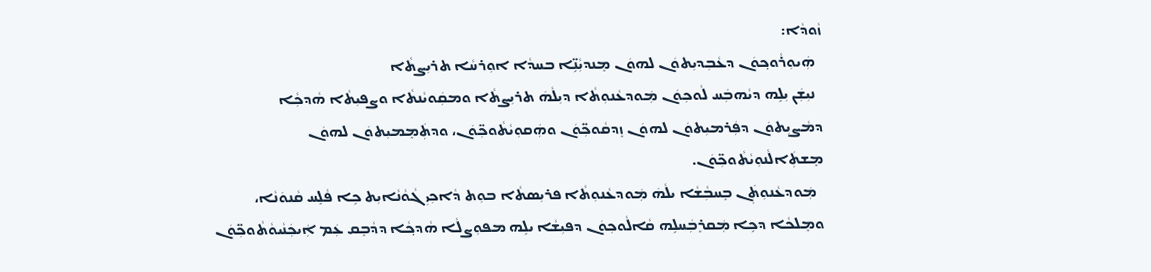ܙܵܘܕܵܐ:
  ܗܲܝܘܼܪܵܘܟ݂ܘܿܢ ܕܥܵܒܼܕܝܼܬܘܿܢ ܠܗܘܿܢ ܡܸܢܕܝܼܵܢܹ̈ܐ ܒܚܕܵܐ ܐܘܼܪܚܵܐ ܬܪܝܼܨܬܵܐ
  ܢܝܼܫܲܢ ܝܼܠܹܗ ܕܝܵܗܒܲܚ ܠܵܘܟܼܘܿܢ ܡܲܘܕܥܵܢܘܼܬܵܐ ܕܝܼܠܵܗܿ ܬܪܝܼܨܬܵܐ ܘܡܩܲܘܝܵܢܬܵܐ ܘܨܦܝܼܬܵܐ ܗܵܕܟܼܵܐ ܕܡܵܨܝܼܬܘܿܢ ܕܦܲܪܡܝܼܬܘܿܢ ܠܗܘܿܢ ܙܸܕܩܵܘܟܼ̈ܘܿܢ ܘܗܲܩܘܼܝܵܬܵܘܟܼ̈ܘܿܢ، ܘܕܬܲܡܸܡܝܼܬܘܿܢ ܠܗܘܿܢ ܡܸܫܬܲܐܠܵܢܘܼܝܵܬܵܘܟܼ̈ܘܿܢ.
  ܡܲܘܕܥܵܢܘܼܬܲܢ ܒܸܚܒܼܵܫܵܐ ܝܠܵܗܿ ܡܲܘܕܥܵܢܘܼܬܵܐ ܦܪܝܼܣܬܵܐ ܒܘܼܬ ܕܵܐܟܼܝܼ ܓܵܘܵܢܵܐܝܼܬ ܟܹܐ ܦܵܠܸܚ ܩܵܢܘܿܢܵܐ، ܘܡܸܠܟܵܐ ܕܟܹܐ ܡܲܩܪܸܒܲܚܠܹܗ ܩܵܐܠܵܘܟܼܘܿܢ ܕܦܝܼܫܵܐ ܝܠܹܗ ܡܦܘܼܨܠܵܐ ܗܵܕܟ݂ܵܐ ܕܕܵܒܸܩ ܥܲܡ ܐܲܝܟܲܢܵܝܘܵܬܵܘܟܼ̈ܘܿܢ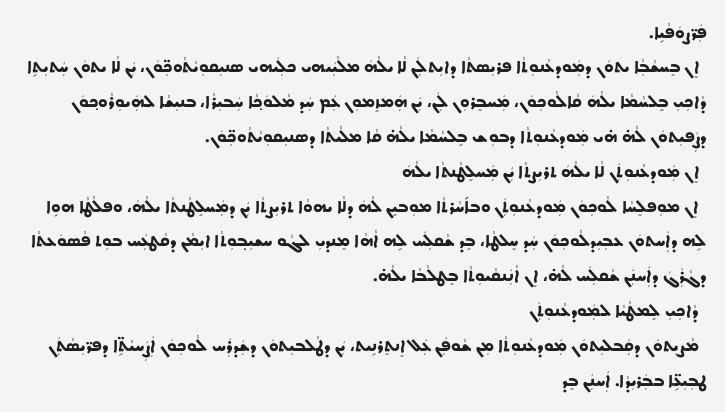ܦܲܪ̈ܨܘܿܦܵܝܹܐ.
  ܐܸܢ ܒܸܚܫܵܒܼܵܐ ܝܬܘܿܢ ܕܡܲܘܕܥܵܢܘܼܬܵܐ ܦܪܝܼܣܬܵܐ ܕܐܝܼܬܠܲܢ ܠܵܐ ܝܠܵܗܿ ܡܠܵܝܲܝܗܝ ܟܠܲܝܗܝ ܣܢܝܼܩܘܼܝܵܬܵܘܟܼ̈ܘܿܢ، ܝܲܢ ܠܵܐ ܝܬܘܿܢ ܚܲܬܝܼܬܹܐ ܕܵܐܟܼܝܼ ܒܸܠܚܵܡܵܐ ܝܠܵܗܿ ܩܵܐܠܵܘܟܼܘܿܢ، ܡܲܚܒܸܪܘܼܢ ܠܲܢ، ܝܲܢ ܗܲܡܙܸܡܘܼܢ ܥܲܡ ܚܲܕ ܡܵܠܘܿܟ݂ܵܐ ܚܲܒܝܼܪܵܐ، ܒܢܝܼܫܵܐ ܠܗܲܝܘܼܪܵܘܟ݂ܘܿܢ ܕܨܲܦܝܼܬܘܿܢ ܠܵܗ̇ ܗ̇ܝ ܡܲܘܕܥܵܢܘܼܬܵܐ ܕܒܘܼܫ ܒܸܠܚܵܡܵܐ ܝܠܵܗ̇ ܩܵܐ ܡܠܵܝܬܵܐ ܕܣܢܝܼܩܘܼܝܵܬܵܘܟܼ̈ܘܿܢ.
  ܐܸܢ ܡܲܘܕܥܵܢܘܼܬܲܢ ܠܵܐ ܝܠܵܗܿ ܬܪܝܼܨܬܵܐ ܝܲܢ ܡܲܚܠܸܛܵܢܬܵܐ ܝܠܵܗܿ
  ܐܸܢ ܡܘܼܦܠܸܚܵܐ ܠܵܘܟܼܘܿܢ ܡܲܘܕܥܵܢܘܼܬܲܢ ܘܒܐ݇ܚܵܪܬܵܐ ܡܘܼܒܝܸܢ ܠܵܗܿ ܕܠܵܐ ܝܗܘܵܐ ܬܪܝܼܨܬܵܐ ܝܲܢ ܕܡܲܚܠܸܛܵܢܬܵܐ ܝܠܵܗܿ، ܘܦܠܵܛܵܐ ܗܘܹܐ ܠܹܗ ܕܐܲܚܬܘܿܢ ܥܒܼܝܼܕܠܵܘܟܼܘܿܢ ܚܲܕ ܚܸܠܛܵܐ، ܒܸܕ ܫܵܩܠܲܚ ܠܹܗ ܐܵܗܵܐ ܡܸܢܕܝܼ ܠܓܵܘ ܚܫܝܼܒ݂ܘܼܬܵܐ ܐܝܼܡܵܢ ܕܩܵܛܥܲܚ ܒܘܼܬ ܦܵܣܘܿܥܬܵܐ ܕܓܵܪܲܓܿ ܕܐܲܚܢܲܢ ܫܵܩܠܲܚ ܠܵܗ̇، ܐܸܢ ܐܵܢܲܢܩܵܝܘܼܬܵܐ ܒܸܛܠܵܒܵܐ ܝܠܵܗ̇.
  ܕܵܐܟܼܝܼ ܠܸܡܛܵܝܵܐ ܠܡܲܘܕܥܵܢܘܼܬܲܢ
  ܡܵܨܝܼܬܘܿܢ ܕܩܲܒܠܝܼܬܘܿܢ ܡܲܘܕܥܵܢܘܼܬܵܐ ܡܼܢ ܫܵܘܦܲܢ ܥܲܠ ܐܸܢܬܸܪܢܹܝܬ، ܝܲܢ ܕܛܵܠܒܝܼܬܘܿܢ ܕܫܲܕܪܲܚ ܠܵܘܟܼܘܿܢ ܐܲܨܲܚܝܵܬܹ̈ܐ ܕܦܪ̈ܝܼܣܵܬܲܢ ܛܒܼܝܼܥܹ̈ܐ ܒܒܲܪܝܼܕܵܐ. ܐܲܚܢܲܢ ܒܸܕ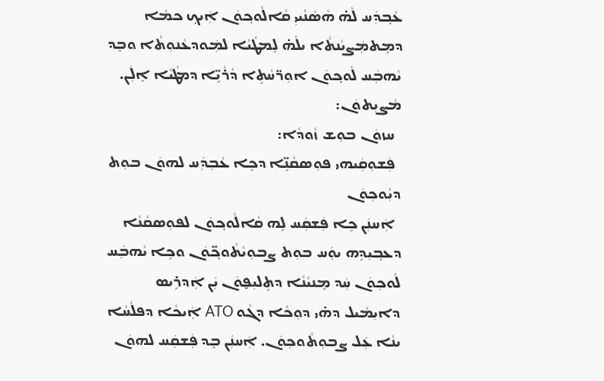ܥܵܒ݂ܕܲܚ ܠܵܗ̇ ܗܵܣܵܢܵܝܝܼ ܩܵܐܠܵܘܟ݂ܘܿܢ ܐܲܝܟ݂ ܟܡܵܐ ܕܡܸܬܡܲܨܝܵܢܬܵܐ ܝܠܵܗ̇ ܠܸܡܛܵܝܵܐ ܠܡܲܘܕܥܵܢܘܼܬܵܐ ܘܒܸܕ ܝܵܗܒܲܚ ܠܵܘܟ݂ܘܿܢ ܐܘܼܪ̈ܚܵܬܹܐ ܕܵܪܵܝܹ̈ܐ ܕܡܛܵܝܵܐ ܐܸܠܲܢ. ܡܵܨܝܼܬܘܿܢ:
  ܚܙܘܿܢ ܒܘܼܫ ܙܵܘܕܵܐ:
  ܦܲܫܘܼܩܲܝܗܝ ܦܘܼܣܩܵܢܹ̈ܐ ܕܟܹܐ ܥܵܒܼܕܲܚ ܠܗܘܿܢ ܒܘܼܬ ܕܝܼܵܘܟܼܘܿܢ
  ܐܲܚܢܲܢ ܟܹܐ ܦܲܫܩܲܚ ܠܹܗ ܩܵܐܠܵܘܟ݂ܘܿܢ ܠܦܘܼܣܩܵܢܵܐ ܕܥܒ݂ܝܼܕܹܗ ܝܘܲܚ ܒܘܼܬ ܨܒܘܼܝܵܬܵܘܟ݂̈ܘܿܢ ܘܟܹܐ ܝܵܗܒܲܚ ܠܵܘܟܼܘܿܢ ܚܲܕ ܡܸܢܝܵܢܵܐ ܕܬܹܠܝܼܦ̮ܘܿܢ ܝܲܢ ܐܲܕܪܹܝܣ ܕܐܝܼܡܵܝܠ ܕܗ̇ܝ ܕܘܼܟܵܐ ܕܓܵܘ ATO ܐܲܝܟܵܐ ܕܦܠܵܚܵܐ ܝܢܵܐ ܥܲܠ ܨܒܘܼܬܵܘܟܼܘܿܢ. ܐܲܚܢܲܢ ܒܸܕ ܦܲܫܩܲܚ ܠܗܘܿܢ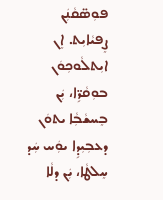ܦܘܼܣ̈ܩܵܢܲܢ ܨܸܦܝܵܐܝܼܬ. ܐܸܢ ܐܝܼܬܠܵܘܟܼܘܿܢ ܒܘܼܩܵܪܹ̈ܐ، ܝܲܢ ܒܸܚܫܵܒܼܵܐ ܝܬܘܿܢ ܕܥܒܼܝܼܕܹܐ ܝܘܲܚ ܚܲܕ ܚܸܠܛܵܐ، ܝܲܢ ܕܠܵܐ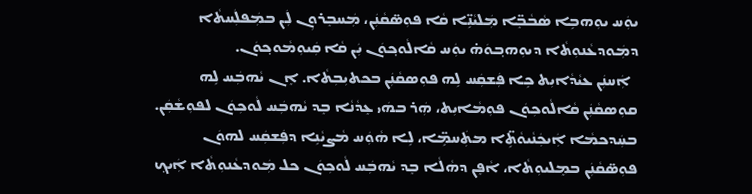ܝܘܲܚ ܝܘܼܗܒܹܐ ܣܵܒܵܒܸ̈ܐ ܡܲܠܝܵܢܹ̈ܐ ܩܵܐ ܦܘܼܣ̈ܩܵܢܲܢ، ܡܲܚܒܸܪܘܼܢ ܠܲܢ ܒܡܲܦܠܲܚܬܵܐ ܕܡܲܘܕܥܵܢܘܼܬܵܐ ܕܝܘܼܗܒ݂ܘܿܗ̇ ܝܘܲܚ ܩܵܐܠܵܘܟ݂ܘܿܢ ܝܲܢ ܩܵܐ ܩܲܝܘܼܡܵܘܟ݂ܘܿܢ.
  ܐܲܚܢܲܢ ܥܝܵܕܵܐܝܼܬ ܟܹܐ ܦܲܫܩܲܚ ܠܹܗ ܦܘܼܣܩܵܢܲܢ ܒܟܬܝܼܒܼܬܵܐ. ܐܸܢ ܝܵܗܒܲܚ ܠܹܗ ܩܘܼܣܩܵܢܲܢ ܩܵܐܠܵܘܟܼܘܿܢ ܦܘܼܡܵܐܝܼܬ، ܗܲܪ ܒܗܿܝ ܥܸܕܵܢܵܐ ܒܸܕ ܝܵܗܒܲܚ ܠܵܘܟܼܘܿܢ ܠܦܘܼܫܵܩܲܢ. ܒܚܲܕܟܡܵܐ ܐܲܝܟܲܢܵܝܘܵܬܹ̈ܐ ܡܬܲܚܡܹ̈ܐ، ܠܹܐ ܗܵܘܲܚ ܡܵܨܝܵܢܹܐ ܕܦܲܫܩܲܚ ܠܗܘܿܢ ܦܘܼܣ̈ܩܵܢܲܢ ܒܡܸܠܝܘܼܬܵܐ، ܐܵܦܸܢ ܕܗܵܠܵܐ ܒܸܕ ܝܵܗܒܲܚ ܠܵܘܟܼܘܿܢ ܟܠ ܡܲܘܕܥܵܢܘܼܬܵܐ ܐܲܝܟ݂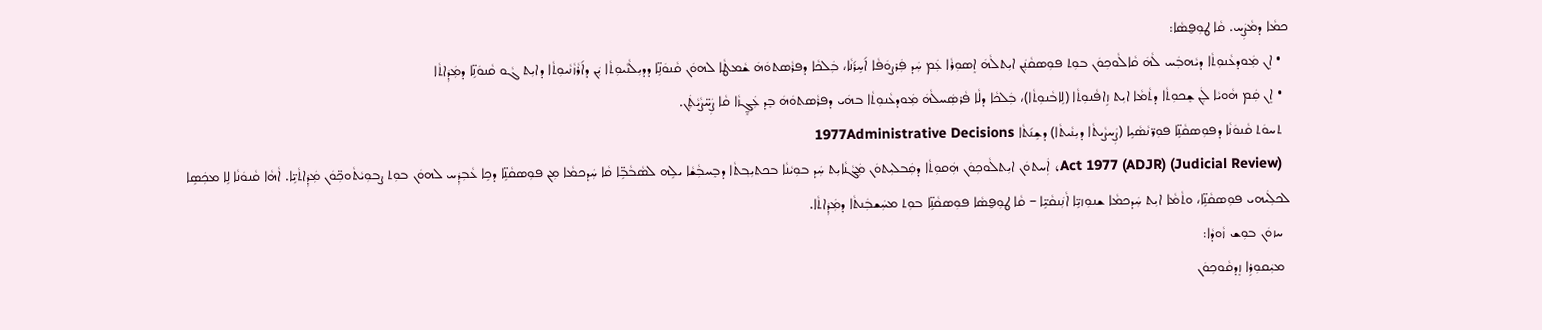ܟܡܵܐ ܕܡܵܨܲܚ. ܩܵܐ ܛܘܼܦ̮ܣܵܐ:
  • ܐܸܢ ܡܲܘܕܥܵܢܘܼܬܵܐ ܕܝܵܗܒܲܚ ܠܵܗܿ ܩܵܐܠܵܘܟܼܘܿܢ ܒܘܼܬ ܦܘܼܣܩܵܢܲܢ ܐܝܼܬܠܵܗܿ ܐܸܣܘܼܪܵܐ ܥܲܡ ܚܲܕ ܦܲܪܨܘܿܦܵܐ ܐ݇ܚܹܪ݇ܢܵܐ، ܒܲܠܟܵܐ ܕܦܪܵܣܬܘܿܗܿ ܫܵܡܛܵܐ ܠܗܘܿܢ ܩܵܢܘܿܢܹ̈ܐ ܕܕܝܼܠܵܢܵܝܘܼܬܵܐ ܝܲܢ ܕܐ݇ܪܵܙܵܢܵܝܘܼܬܵܐ ܕܐܝܼܬ ܓܵܘ ܩܵܢܘܿܢܹ̈ܐ ܕܡܲܕܲܐܬܵܐ
  • ܐܸܢ ܩܲܡ ܗܵܘܝܵܐ ܠܲܢ ܫܸܟܘܼܬܵܐ ܕܬܵܡܵܐ ܐܝܼܬ ܙܹܐܦܵܢܘܼܬܵܐ (ܠܹܐܒܵܢܘܼܬܵܐ)، ܒܲܠܟܵܐ ܕܠܵܐ ܦܵܪܣܲܚܠܵܗܿ ܡܲܘܕܥܵܢܘܼܬܵܐ ܒܗܿܝ ܕܦܪܵܣܬܘܿܗܿ ܒܸܕ ܥܲܓ̰ܸܙܵܐ ܩܵܐ ܨܲܚ̈ܨܵܝܵܬܲܢ.
  ܬܚܘܿܬ ܩܵܢܘܿܢܵܐ ܕܦܘܼܣܩܵܢܹ̈ܐ ܦܘܼܪ̈ܢܵܣܵܝܹܐ (ܨܲܚܨܵܝܬܵܐ ܕܝܼܢܵܝܬܵܐ) ܕܫܹܢ݇ܬܵܐ 1977Administrative Decisions
  (Judicial Review) Act 1977 (ADJR)، ܐܲܚܬܘܿܢ ܐܝܼܬܠܵܘܟܼܘܿܢ ܗܲܩܘܼܬܵܐ ܕܩܲܒܠܝܼܬܘܿܢ ܡܲܓܵܢܵܐܝܼܬ ܚܲܕ ܒܘܼܝܵܢܵܐ ܒܟܬܝܼܒ݂ܬܵܐ ܕܒܸܚܒܼܵܫܵܐ ܝܠܹܗ ܠܣܵܒܵܒܹ̈ܐ ܩܵܐ ܚܲܕܟܡܵܐ ܡܼܢ ܦܘܼܣܩܵܢܹ̈ܐ ܕܟܹܐ ܥܵܒܼܕܲܚ ܠܗܘܿܢ ܒܘܼܬ ܨܒܘܼܝܵܬܵܘܟܼ̈ܘܿܢ ܡܲܕܲܐܬܵܝܹ̈ܐ. ܐܵܗܵܐ ܩܵܢܘܿܢܵܐ ܠܹܐ ܡܟܲܣܹܐ ܠܟܠܲܝܗܝ ܦܘܼܣܩܵܢܹ̈ܐ، ܘܬܵܡܵܐ ܐܝܼܬ ܚܲܕܟܡܵܐ ܫܢܘܼܙܝܹ̈ܐ ܐܵܢܲܢܩܵܝܹ̈ܐ – ܩܵܐ ܛܘܼܦ̮ܣܵܐ ܦܘܼܣܩܵܢܹ̈ܐ ܒܘܼܬ ܡܚܲܫܒܲܢܬܵܐ ܕܡܲܕܲܐܬܵܐ.
  ܚܙܘܿܢ ܒܘܼܫ ܙܵܘܕܵܐ:
  ܡܝܲܩܘܼܪܹܐ ܙܸܕܩܵܘܟܼܘܿܢ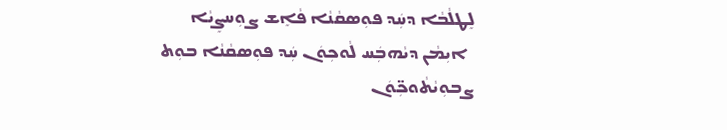ܠܸܛܠܵܒܵܐ ܕܚܲܕ ܦܘܼܣܩܵܢܵܐ ܦܵܐܸܫ ܨܘܼܚܨܸܝܵܐ
  ܐܝܼܡܵܢ ܕܝܵܗܒܲܚ ܠܵܘܟܼܘܿܢ ܚܲܕ ܦܘܼܣܩܵܢܵܐ ܒܘܼܬ ܨܒܘܼܝܵܬܵܘܟܼ̈ܘܿܢ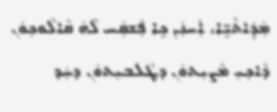ܡܲܕܲܐܬܵܝܹ̈ܐ، ܐܲܚܢܲܢ ܟܹܐ ܦܲܫܩܲܚ ܠܵܗܿ ܩܵܐܠܵܘܟܼܘܿܢ ܕܵܐܟܼܝܼ ܡܵܨܝܼܬܘܿܢ ܕܛܵܠܒܝܼܬܘܿܢ ܕܚܲܕ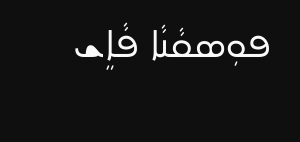ܦܘܼܣܩܵܢܵܐ ܦܵܐܸܫ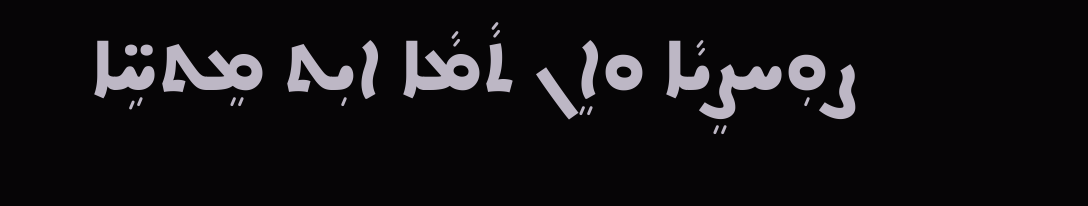ܨܘܼܚܨܸܝܵܐ ܘܐܸܢ ܬܵܡܵܐ ܐܝܼܬ ܡܸܬܚܹ̈ܐ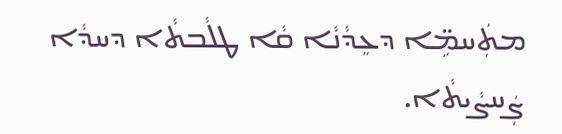ܡܬܲܚܡܹ̈ܐ ܕܥܸܕܵܢܵܐ ܩܵܐ ܛܠܵܒܬܵܐ ܕܚܕܵܐ ܨܲܚܨܵܝܬܵܐ.